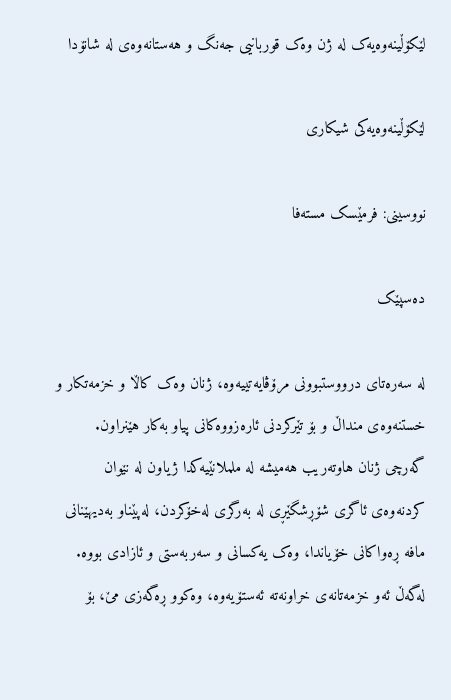لێکۆڵینەوەیەک لە ژن وەک قوربانیی جەنگ و هەستانەوەی لە شانۆدا

لێکۆڵینەوەیەکی شیکاری

نووسینی: فرمێسک مستەفا

دەسپێک

لە سەرەتای درووستبوونی مرۆڤایەتییەوە، ژنان وەک کاڵا و خزمەتکار و خستنەوەی منداڵ و بۆ تێرکردنی ئارەزووەکانی پیاو بەکار هێنراون. گەرچی ژنان هاوتەریب هەمیشە لە ململانێیەکدا ژیاون لە نێوان کردنەوەی ئاگری شۆڕشگێڕی لە بەرگری لەخۆکردن، لەپێناو بەدیهێنانی مافە ڕەواکانی خۆیاندا، وەک یەکسانی و سەربەستی و ئازادی بووە. لەگەڵ ئەو خزمەتانەی خراونەتە ئەستۆیەوە، وەکوو ڕەگەزی مێ، بۆ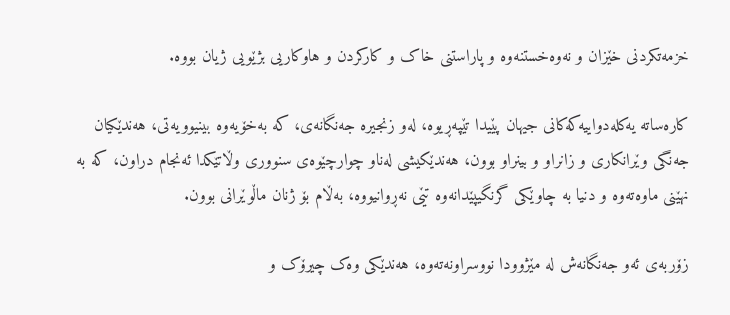خزمەتکردنی خێزان و نەوەخستنەوە و پاراستنی خاک و کارکردن و هاوکاریی بژێویی ژیان بووە.

کارەساتە یەکلەدواییەکەکانی جیهان پێیدا تێپەڕیوە، لەو زنجیرە جەنگانەی، کە بەخۆیەوە بینیوویەتی، هەندێکیان جەنگی وێرانکاری و زانراو و بینراو بوون، هەندێکیشی لەناو چوارچێوەی سنووری وڵاتێکدا ئەنجام دراون، کە بە نهێنی ماوەتەوە و دنیا بە چاوێکی گرنگیپێدانەوە تێی نەڕوانیووە، بەڵام بۆ ژنان ماڵوێرانی بوون.

زۆربەی ئەو جەنگانەش لە مێژوودا نووسراونەتەوە، هەندێکی وەک چیرۆک و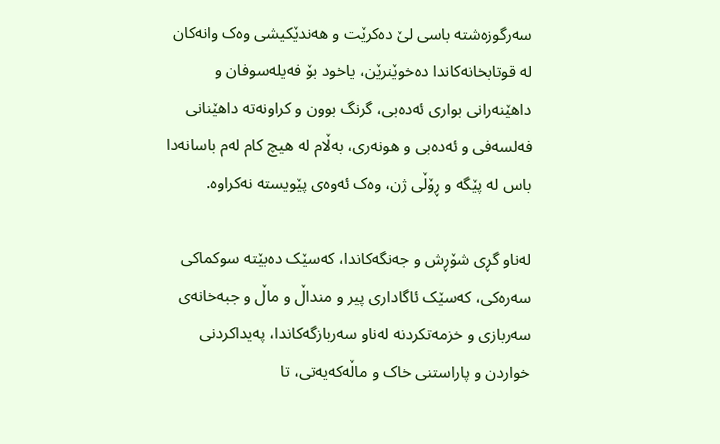سەرگوزەشتە باسی لێ دەکرێت و هەندێکیشی وەک وانەکان لە قوتابخانەکاندا دەخوێنرێن، یاخود بۆ فەیلەسوفان و داهێنەرانی بواری ئەدەبی، گرنگ بوون و کراونەتە داهێنانی فەلسەفی و ئەدەبی و هونەری، بەڵام لە هیچ کام لەم باسانەدا باس لە پێگە و ڕۆڵی ژن، وەک ئەوەی پێویستە نەکراوە.

لەناو گڕی شۆڕش و جەنگەکاندا، کەسێک دەبێتە سوکماکی سەرەکی، کەسێک ئاگاداری پیر و منداڵ و ماڵ و جبەخانەی سەربازی و خزمەتکردنە لەناو سەربازگەکاندا، پەیداکردنی خواردن و پاراستنی خاک و ماڵەکەیەتی، تا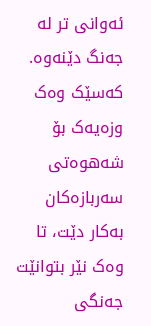ئەوانی تر لە جەنگ دێنەوە. کەسێک وەک وزەیەک بۆ شەهوەتی سەربازەکان بەکار دێت، تا وەک نێر بتوانێت جەنگی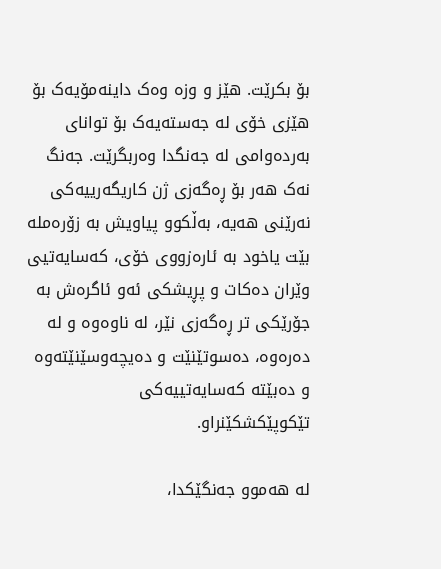بۆ بکرێت. هێز و وزە وەک داینەمۆیەک بۆ هێزی خۆی لە جەستەیەک بۆ توانای بەردەوامی لە جەنگدا وەربگرێت. جەنگ نەک هەر بۆ ڕەگەزی ژن کاریگەرییەکی نەرێنی هەیە، بەڵکوو پیاویش بە زۆرەملە بێت یاخود بە ئارەزووی خۆی، کەسایەتیی وێران دەکات و پڕیشکی ئەو ئاگرەش بە جۆرێکی تر ڕەگەزی نێر، لە ناوەوە و لە دەرەوە، دەسوتێنێت و دەیچەوسێنێتەوە و دەبێتە کەسایەتییەکی تێکوپێکشکێنراو.

لە هەموو جەنگێکدا،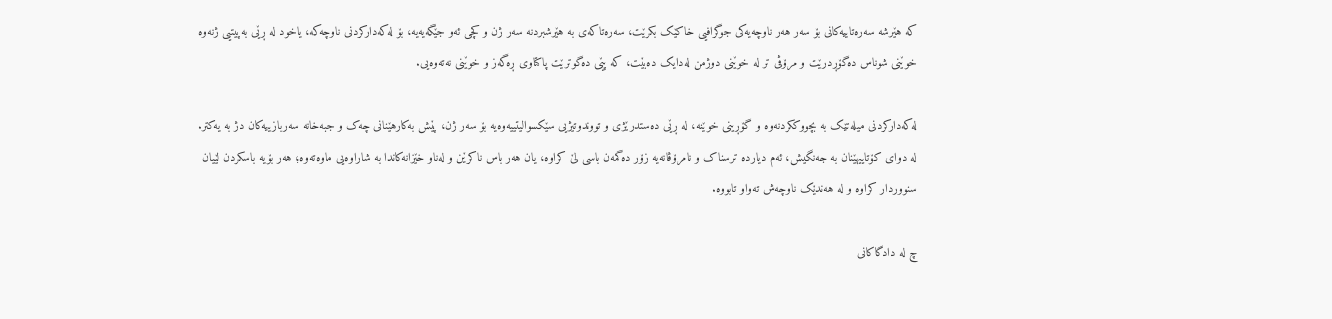کە هێرشە سەرەتاییەکانی بۆ سەر هەر ناوچەیەکی جوگرافیی خاکێک بکرێت، سەرەتاکەی بە هێرشبردنە سەر ژن و کچی ئەو جێگەیەیە، بۆ لەکەدارکردنی ناوچەکە، یاخود لە ڕێی بەپیتیی ژنەوە خوێنی شوناس دەگۆڕدرێت و مرۆڤی تر لە خوێنی دوژمن لەدایک دەبێت، کە پێی دەگوترێت پاکتاوی ڕەگەز و خوێنی نەتەوەیی.

لەکەدارکردنی میلەتێک بە بچووککردنەوە و گۆڕینی خوێنە، لە ڕێی دەستدرێژی و تووندوتیژیی سێکسوالیتییەوەیە بۆ سەر ژن، پێش بەکارهێنانی چەک و جبەخانە سەربازییەکان دژ بە یەکتر. لە دوای کۆتاییهێنان بە جەنگیش، ئەم دیاردە ترسناک و نامرۆڤانەیە زۆر دەگمەن باسی لێ کراوە، یان هەر باس ناکرێن و لەناو خێزانەکاندا بە شاراوەیی ماوەتەوە؛ هەر بۆیە باسکردن لێیان سنووردار کراوە و لە هەندێک ناوچەش تەواو تابووە.

چ لە دادگاکانی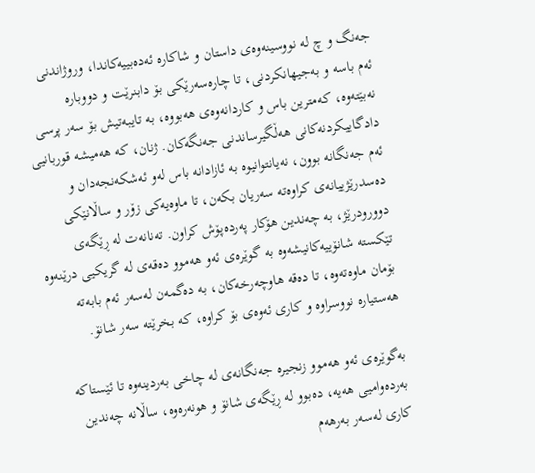جەنگ و چ لە نووسینەوەی داستان و شاکارە ئەدەبییەکاندا، وروژاندنی ئەم باسە و بەجیهانکردنی، تا چارەسەرێکی بۆ دابنرێت و دووبارە نەبێتەوە، کەمترین باس و کاردانەوەی هەبووە، بە تایبەتیش بۆ سەر پرسی دادگاییکردنەکانی هەڵگیرساندنی جەنگەکان. ژنان، کە هەمیشە قوربانیی ئەم جەنگانە بوون، نەیانتوانیوە بە ئازادانە باس لەو ئەشکەنجەدان و دەسدرێژییانەی کراوەتە سەریان بکەن، تا ماوەیەکی زۆر و ساڵانێکی دوورودرێژ، بە چەندین هۆکار پەردەپۆش کراون. تەنانەت لە ڕێگەی تێکستە شانۆییەکانیشەوە بە گوێرەی ئەو هەموو دەقەی لە گریکیی درێنەوە بۆمان ماوەتەوە، تا دەقە هاوچەرخەکان، بە دەگمەن لەسەر ئەم بابەتە هەستیارە نووسراوە و کاری ئەوەی بۆ کراوە، کە بخرێتە سەر شانۆ.

بەگوێرەی ئەو هەموو زنجیرە جەنگانەی لە چاخی بەردینەوە تا ئێستاکە بەردەوامیی هەیە، دەبوو لە ڕێگەی شانۆ و هونەرەوە، ساڵانە چەندین کاری لەسەر بەرهەم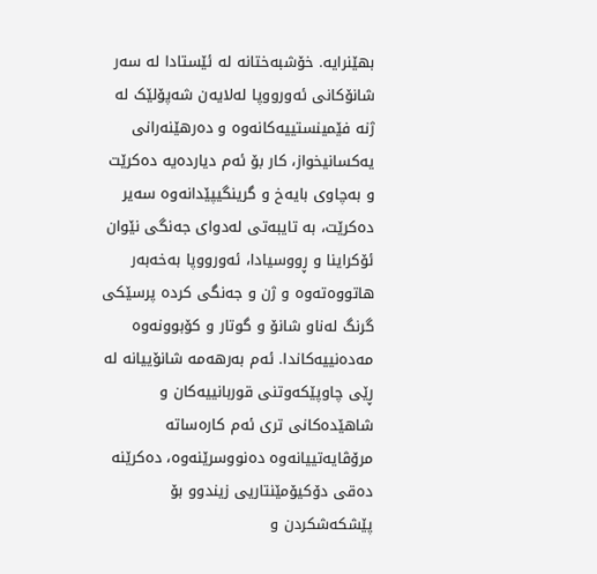بهێنرایە. خۆشبەختانە لە ئێستادا لە سەر شانۆکانی ئەورووپا لەلایەن شەپۆلێک لە ژنە فێمینستییەکانەوە و دەرهێنەرانی یەکسانیخواز، کار بۆ ئەم دیاردەیە دەکرێت و بەچاوی بایەخ و گرینگیپێدانەوە سەیر دەکرێت، بە تایبەتی لەدوای جەنگی نێوان ئۆکراینا و ڕووسیادا، ئەورووپا بەخەبەر هاتووەتەوە و ژن و جەنگی کردە پرسێکی گرنگ لەناو شانۆ و گوتار و کۆبوونەوە مەدەنییەکاندا. ئەم بەرهەمە شانۆییانە لە ڕێی چاوپێکەوتنی قوربانییەکان و شاهێدەکانی تری ئەم کارەساتە مرۆڤایەتییانەوە دەنووسرێنەوە، دەکرێنە دەقی دۆکیۆمێنتاریی زیندوو بۆ پێشکەشکردن و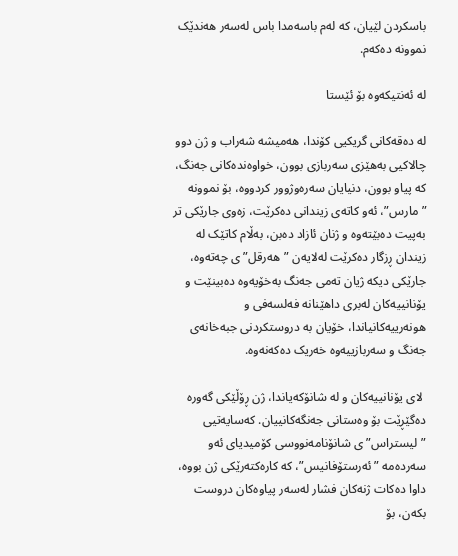باسکردن لێیان، کە لەم باسەمدا باس لەسەر هەندێک نموونە دەکەم.

لە ئەنتیکەوە بۆ ئێستا

لە دەقەکانی گریکیی کۆندا، هەمیشە شەراب و ژن دوو چالاکیی بەهێزی سەربازی بوون، خواوەندەکانی جەنگ، کە پیاو بوون، دنیایان سەرەوژوور کردووە، بۆ نموونە ”مارس”، ئەو کاتەی زیندانی دەکرێت، زەوی جارێکی تر بەپیت دەبێتەوە و ژنان ئازاد دەبن، بەڵام کاتێک لە زیندان ڕزگار دەکرێت لەلایەن ”هەرقل”ی چەتەوە، جارێکی دیکە ژیان تەمی جەنگ بەخۆیەوە دەبینێت و یۆنانییەکان لەبری داهێنانە فەلسەفی و هونەرییەکانیاندا، خۆیان بە دروستکردنی جبەخانەی جەنگ و سەربازییەوە خەریک دەکەنەوە.

 لای یۆنانییەکان و لە شانۆکەیاندا، ژن ڕۆڵێکی گەورە دەگێڕێت بۆ وەستانی جەنگەکانییان. کەسایەتیی ”لیستراس”ی شانۆنامەنووسی کۆمیدیای ئەو سەردەمە ”ئەرستۆفانیس”، کە کارەکتەرێکی ژن بووە، داوا دەکات ژنەکان فشار لەسەر پیاوەکان دروست بکەن، بۆ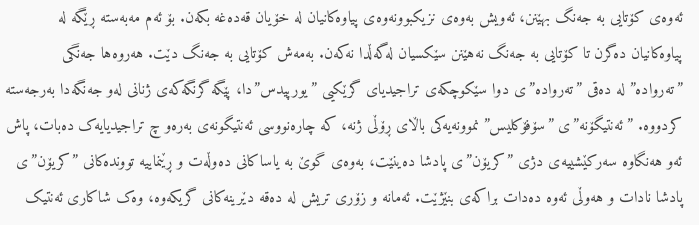ئەوەی کۆتایی بە جەنگ بهێنن، ئەویش بەوەی نزیکبوونەوەی پیاوەکانیان لە خۆیان قەدە‌غە بکەن. بۆ ئەم مەبەستە ڕێگە لە پیاوەکانیان دەگرن تا کۆتایی بە جەنگ نەهێنن سێکسیان لەگەڵدا نەکەن. بەمەش کۆتایی بە جەنگ دێت. هەروەها جەنگی ”تەروادە” لە دەقی ”تەروادە”ی دوا سێکوچکەی تراجیدیای گرێکیی ”یورپیدس”دا، پێگە گرنگەکەی ژنانی لەو جەنگەدا بەرجەستە کردووە. ”ئەنتیگۆنە”ی ”سۆفۆکلیس” نموونەیەکی باڵای ڕۆڵی ژنە، کە چارەنووسی ئەنتیگونەی بەرەو چ تراجیدیایەک دەبات، پاش ئەو هەنگاوە سەرکێشییەی دژی ”کریۆن”ی پادشا دەینێت، بەوەی گوێ بە یاساکانی دەوڵەت و ڕێنماییە تووندەکانی ”کریۆن”ی پادشا نادات و هەوڵی ئەوە دەدات براکەی بنێژێت. ئەمانە و زۆری تریش لە دەقە دێرینەکانی گریکەوە، وەک شاکاری ئەنتیک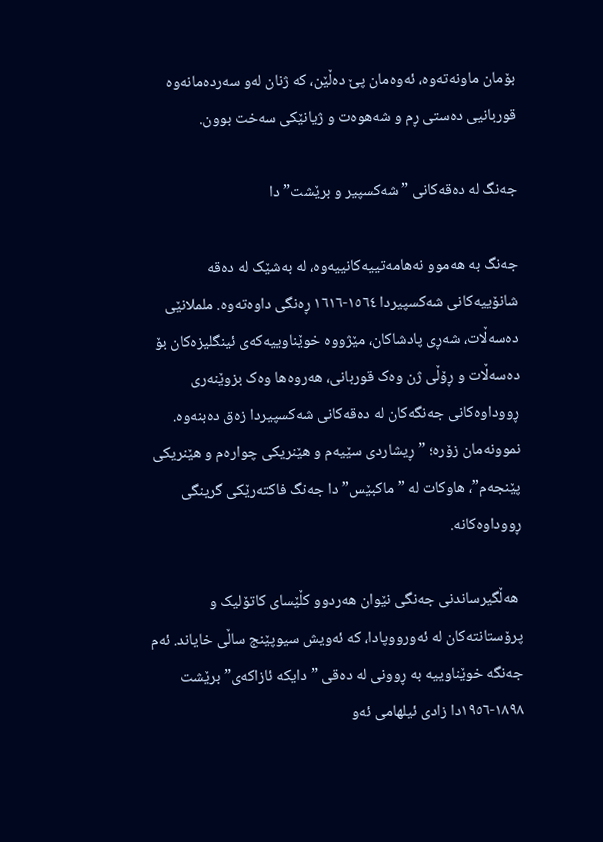بۆمان ماونەتەوە، ئەوەمان پێ دەڵێن، کە ژنان لەو سەردەمانەوە قوربانیی دەستی ڕم و شەهوەت و ژیانێکی سەخت بوون.

جەنگ لە دەقەکانی ”شەکسپیر و برێشت”دا

جەنگ بە هەموو نەهامەتییەکانییەوە، لە بەشێک لە دەقە شانۆییەکانی شەکسپیردا ١٥٦٤-١٦١٦ ڕەنگی داوەتەوە. ململانێی دەسەڵات، شەڕی پادشاکان، مێژووە خوێناوییەکەی ئینگلیزەکان بۆ دەسەڵات و ڕۆڵی ژن وەک قوربانی، هەروەها وەک بزوێنەری ڕووداوەکانی جەنگەکان لە دەقەکانی شەکسپیردا زەق دەبنەوە. نموونەمان زۆرە؛ ”ڕیشاردی سێیەم و هێنریکی چوارەم و هێنریکی پێنجەم”، هاوکات لە ”ماکبێس”دا جەنگ فاکتەرێکی گرینگی ڕووداوەکانە.

 هەڵگیرساندنی جەنگی نێوان هەردوو کڵێسای کاتۆلیک و پرۆستانتەکان لە ئەورووپادا، کە ئەویش سیوپێنج ساڵی خایاند. ئەم جەنگە خوێناوییە بە ڕوونی لە دەقی ”دایکە ئازاکەی” برێشت ١٨٩٨-١٩٥٦دا زادی ئیلهامی ئەو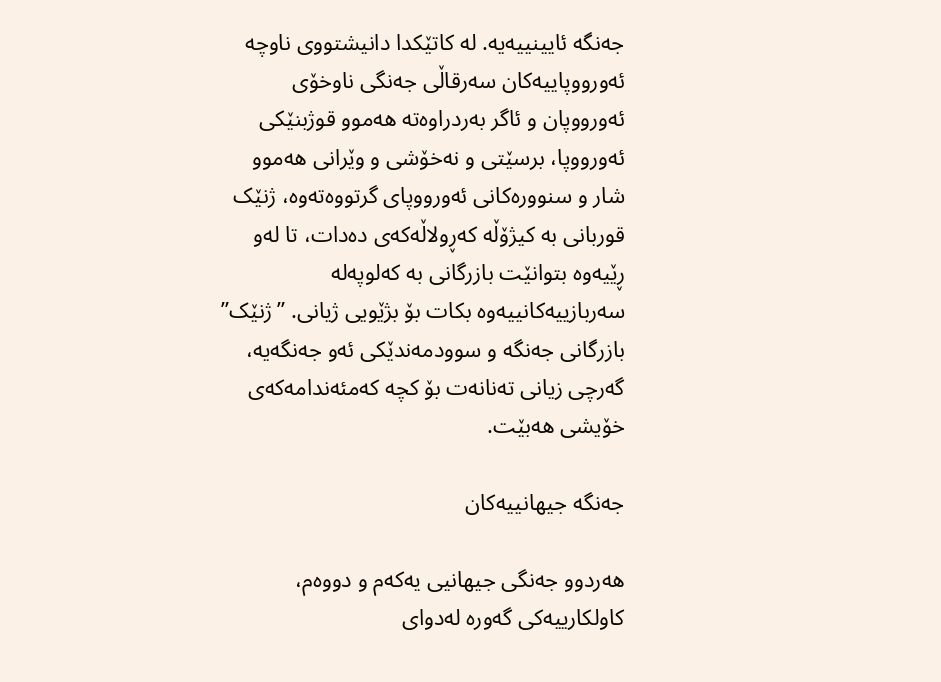جەنگە ئایینییەیە. لە کاتێکدا دانیشتووی ناوچە ئەورووپاییەکان سەرقاڵی جەنگی ناوخۆی  ئەورووپان و ئاگر بەردراوەتە هەموو قوژبنێکی ئەورووپا، برسێتی و نەخۆشی و وێرانی هەموو شار و سنوورەکانی ئەورووپای گرتووەتەوە، ژنێک قوربانی بە کیژۆڵە کەڕولاڵەکەی دەدات، تا لەو ڕێیەوە بتوانێت بازرگانی بە کەلوپەلە سەربازییەکانییەوە بکات بۆ بژێویی ژیانی. ”ژنێک” بازرگانی جەنگە و سوودمەندێکی ئەو جەنگەیە، گەرچی زیانی تەنانەت بۆ کچە کەمئەندامەکەی خۆیشی هەبێت.

جەنگە جیهانییەکان

هەردوو جەنگی جیهانیی یەکەم و دووەم، کاولکارییەکی گەورە لەدوای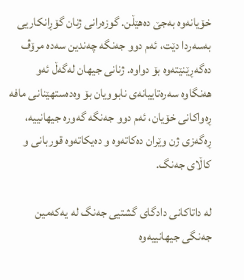خۆیانەوە بەجێ دەهێڵن. گوزەرانی ژنان گۆڕانکاریی بەسەردا دێت، ئەم دوو جەنگە چەندین سەدە مرۆڤ دەگەڕێنێتەوە بۆ دواوە. ژنانی جیهان لەگەڵ ئەو هەنگاوە سەرەتاییانەی نابوویان بۆ وەدەستهێنانی مافە ڕەواکانی خۆیان، ئەم دوو جەنگە گەورە جیهانییە، ڕەگەزی ژن وێران دەکاتەوە و دەیکاتەوە قوربانی و کاڵای جەنگ.

لە داتاکانی دادگای گشتیی جەنگ لە یەکەمین جەنگی جیهانییەوە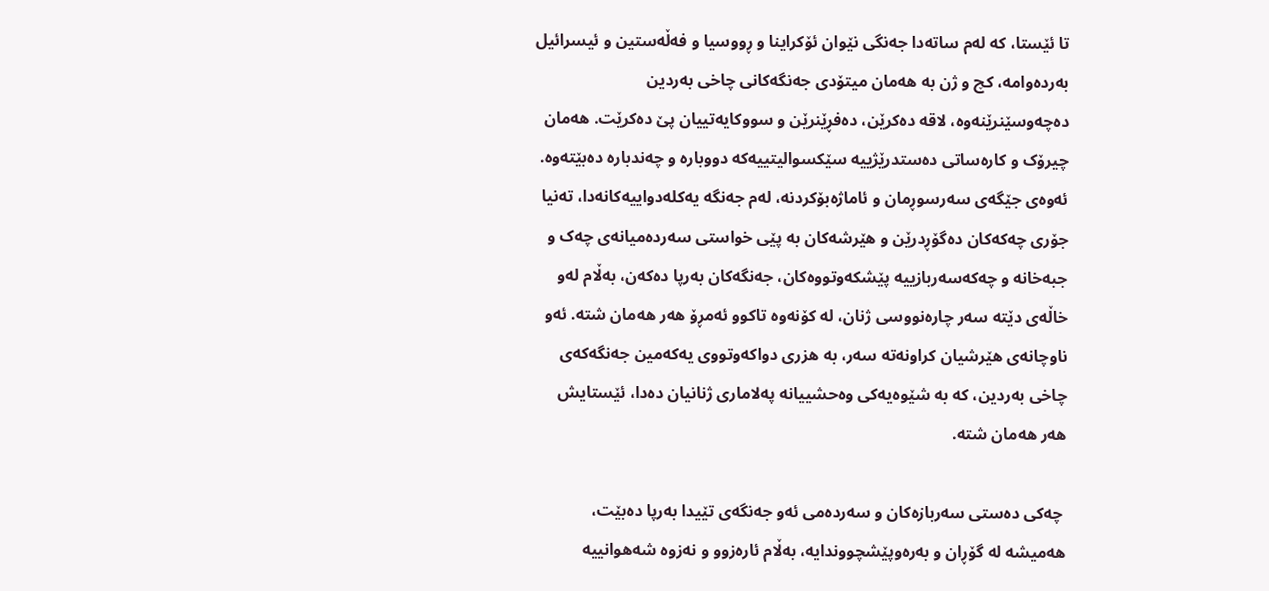تا ئێستا، کە لەم ساتەدا جەنگی نێوان ئۆکراینا و ڕووسیا و فەڵەستین و ئیسرائیل بەردەوامە، کچ و ژن بە هەمان میتۆدی جەنگەکانی چاخی بەردین دەچەوسێنرێنەوە، لاقە دەکرێن، دەفڕێنرێن و سووکایەتییان پێ دەکرێت. هەمان چیرۆک و کارەساتی دەستدرێژییە سێکسوالیتییەکە دووبارە و چەندبارە دەبێتەوە. ئەوەی جێگەی سەرسوڕمان و ئاماژەبۆکردنە، لەم جەنگە یەکلەدواییەکانەدا، تەنیا جۆری چەکەکان دەگۆڕدرێن و هێرشەکان بە پێی خواستی سەردەمیانەی چەک و جبەخانە و چەکەسەربازییە پێشکەوتووەکان، جەنگەکان بەرپا دەکەن، بەڵام لەو خاڵەی دێتە سەر چارەنووسی ژنان، لە کۆنەوە تاکوو ئەمڕۆ هەر هەمان شتە. ئەو ناوچانەی هێرشیان کراونەتە سەر، بە هزری دواکەوتووی یەکەمین جەنگەکەی چاخی بەردین، کە بە شێوەیەکی وەحشییانە پەلاماری ژنانیان دەدا، ئێستایش هەر هەمان شتە.

 چەکی دەستی سەربازەکان و سەردەمی ئەو جەنگەی تێیدا بەرپا دەبێت، هەمیشە لە گۆڕان و بەرەوپێشچووندایە، بەڵام ئارەزوو و نەزوە شەهوانییە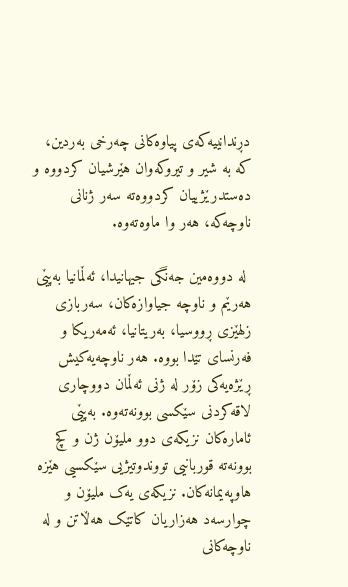دڕندانییەکەی پیاوەکانی چەرخی بەردین، کە بە شیر و تیروکەوان هێرشیان کردووە و دەستدرێژییان کردووەتە سەر ژنانی ناوچەکە، هەر وا ماوەتەوە.

 لە دووەمین جەنگی جیهانیدا، ئەڵمانیا بەپێی هەرێم و ناوچە جیاوازەکان، سەربازی زلهێزی ڕووسیا، بەریتانیا، ئەمەریکا و فەرنسای تێدا بووە. هەر ناوچەیەکیش ڕێژەیەکی زۆر لە ژنی ئەڵمان دووچاری لاقەکردنی سێکسی بوونەتەوە. بەپێی ئامارەکان نزیکەی دوو ملیۆن ژن و کچ بوونەتە قوربانیی تووندوتیژیی سێکسیی هێزە هاوپەیمانەکان. نزیکەی یەک ملیۆن و چوارسەد هەزاریان کاتێک هەڵاتن و لە ناوچەکانی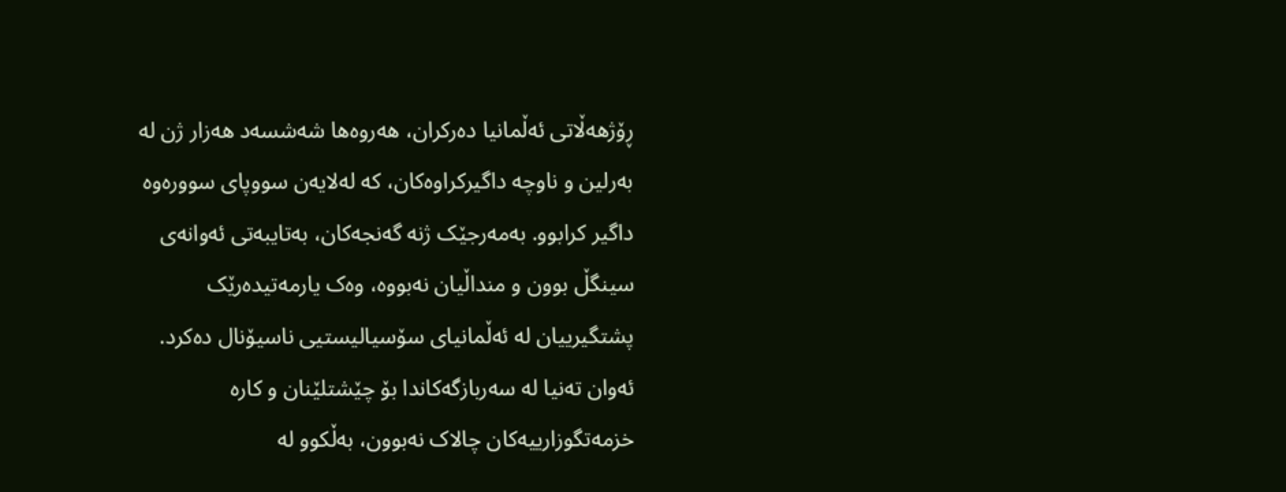ڕۆژهەڵاتی ئەڵمانیا دەرکران، هەروەها شەشسەد هەزار ژن لە بەرلین و ناوچە داگیرکراوەکان، کە لەلایەن سووپای سوورەوە داگیر کرابوو. بەمەرجێک ژنە گەنجەکان، بەتایبەتی ئەوانەی سینگڵ بوون و منداڵیان نەبووە، وەک یارمەتیدەرێک پشتگیرییان لە ئەڵمانیای سۆسیالیستیی ناسیۆنال دەکرد. ئەوان تەنیا لە سەربازگەکاندا بۆ چێشتلێنان و کارە خزمەتگوزارییەکان چالاک نەبوون، بەڵکوو لە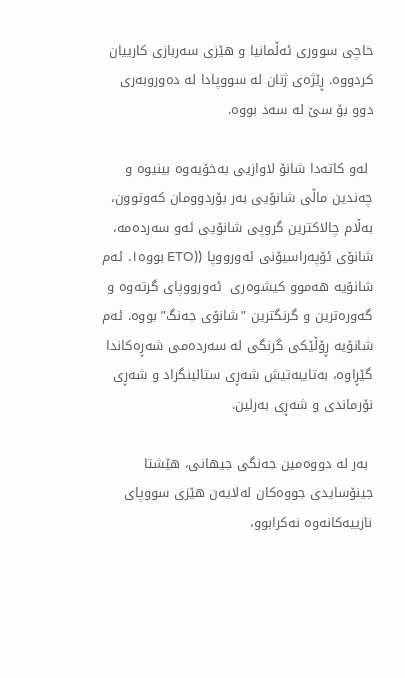خاچی سووری ئەڵمانیا و هێزی سەربازی کارییان کردووە. ڕێژەی ژنان لە سووپادا لە دەوروبەری دوو بۆ سێ لە سەد بووە.

 لەو کاتەدا شانۆ لاوازیی بەخۆیەوە بینیوە و چەندین ماڵی شانۆیی بەر بۆردوومان کەوتوون، بەڵام چالاکترین گروپی شانۆیی ئەو سەردەمە، شانۆی ئۆپەراسیۆنی ئەورووپا ((ETO بووە۱. ئەم شانۆیە هەموو کیشوەری  ئەورووپای گرتەوە و گەورەترین و گرنگترین ”شانۆی جەنگ” بووە. ئەم شانۆیە ڕۆڵێکی گرنگی لە سەردەمی شەڕەکاندا گێڕاوە، بەتایبەتیش شەڕی ستالینگراد و شەڕی نۆرماندی و شەڕی بەرلین.

 بەر لە دووەمین جەنگی جیهانی، هێشتا جینۆسایدی جووەکان لەلایەن هێزی سووپای نازییەکانەوە نەکرابوو،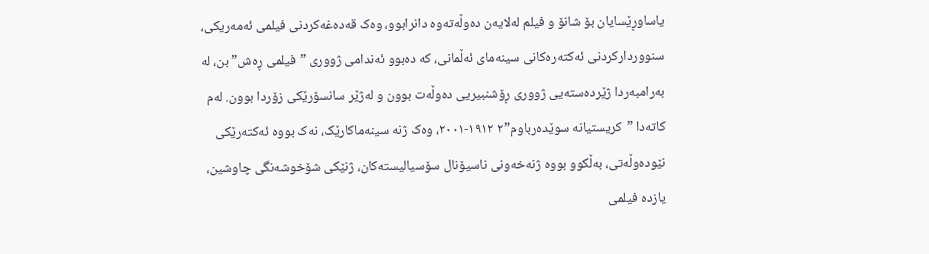یاساوڕێسایان بۆ شانۆ و فیلم لەلایەن دەوڵەتەوە دانرابوو، وەک قەدەغەکردنی فیلمی ئەمەریکی، سنووردارکردنی ئەکتەرەکانی سینەمای ئەڵمانی، کە دەبوو ئەندامی ژووری ”فیلمی ڕەش” بن، لە بەرامبەردا ژێردەستەیی ژووری ڕۆشنبیریی دەوڵەت بوون و لەژێر سانسۆرێکی زۆردا بوون. لەم کاتەدا ”کریستیانە سوێدەرباوم”٢ ١٩١٢-٢٠٠١، وەک ژنە سینەماکارێک، نەک بووە ئەکتەرێکی نێودەوڵەتی، بەڵکوو بووە ژنەخەونی ناسیۆنال سۆسیالیستەکان، ژنێکی شۆخوشەنگی چاوشین، یازدە فیلمی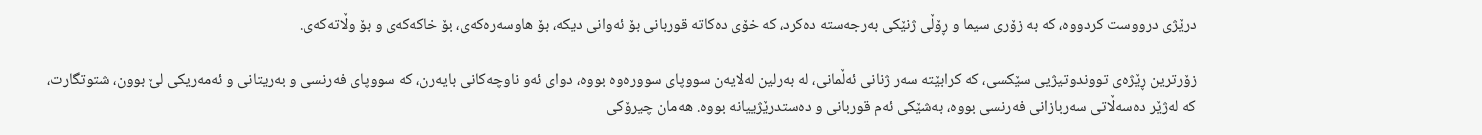درێژی درووست کردووە، کە بە زۆری سیما و ڕۆڵی ژنێکی بەرجەستە دەکرد، کە خۆی دەکاتە قوربانی بۆ ئەوانی دیکە، بۆ هاوسەرەکەی، بۆ خاکەکەی و بۆ وڵاتەکەی.

زۆرترین ڕێژەی تووندوتیژیی سێکسی، کە کرابێتە سەر ژنانی ئەڵمانی، لە بەرلین لەلایەن سووپای سوورەوە بووە، دوای ئەو ناوچەکانی بایەرن، کە سووپای فەرنسی و بەریتانی و ئەمەریکی لێ بوون، شتوتگارت، کە لەژێر دەسەڵاتی سەربازانی فەرنسی بووە، بەشێکی ئەم قوربانی و دەستدرێژییانە بووە. هەمان چیرۆکی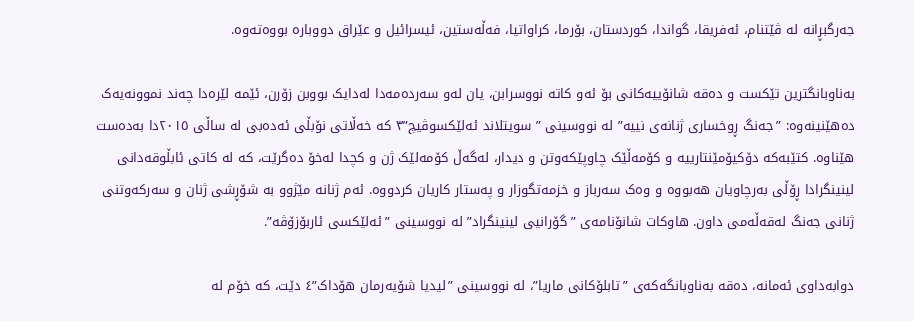جەرگبڕانە لە ڤێتنام، ئەفریقا، گواندا، کوردستان، بۆرما، کراواتیا، فەڵەستین، ئیسرائیل و عێراق دووبارە بووەتەوە.

بەناوبانگترین تێکست و دەقە شانۆییەکانی بۆ ئەو کاتە نووسرابن، یان لەو سەردەمەدا لەدایک بووبن زۆرن، ئێمە لێرەدا چەند نموونەیەک دەهێنینەوە: ”جەنگ ڕوخساری ژنانەی نییە” لە نووسینی ”سویتلاند ئەلێکسوڤیچ”۳ کە خەڵاتی نۆبڵی ئەدەبی لە ساڵی ٢٠١٥دا بەدەست هێناوە. کتێبەکە دۆکیۆمێنتارییە و کۆمەڵێک چاوپێکەوتن و دیدار، لەگەڵ کۆمەلێک ژن و کچدا لەخۆ دەگرێت، کە لە کاتی ئابڵوقەدانی لینینگرادا ڕۆڵی بەرچاویان هەبووە و وەک سەرباز و خزمەتگوزار و پەستار کاریان کردووە. ئەم ژنانە مێژوو بە شۆڕشی ژنان و سەرکەوتنی ژنانی جەنگ لەقەڵەمی داون. هاوکات شانۆنامەی ”گۆرانیی لینینگراد” لە نووسینی ”ئەلێکسی ئاربۆزۆڤە”.

دوابەداوی ئەمانە، دەقە بەناوبانگەکەی ”تابلۆکانی ماریا”، لە نووسینی ”لیدیا شۆیەرمان هۆداک”٤ دێت، کە خۆم لە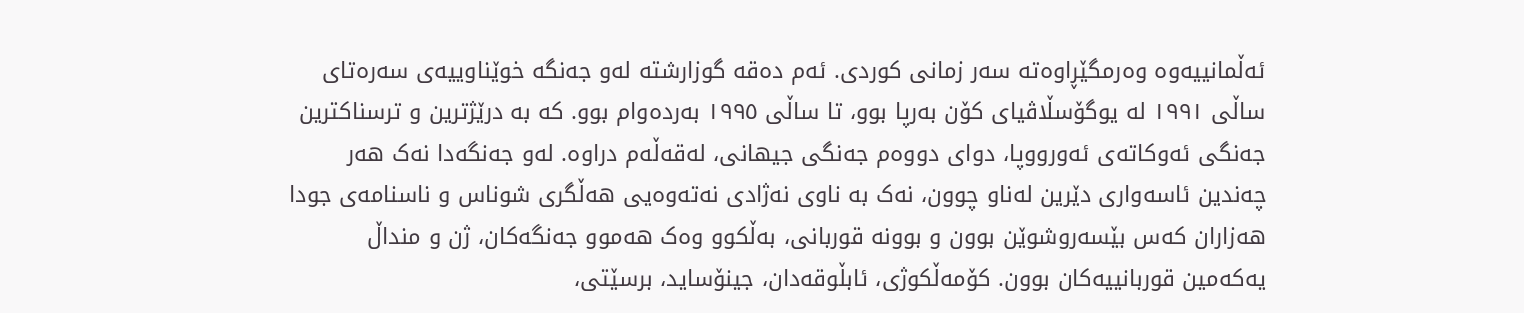ئەڵمانییەوە وەرمگێڕاوەتە سەر زمانی کوردی. ئەم دەقە گوزارشتە لەو جەنگە خوێناوییەی سەرەتای ساڵی ١٩٩١ لە یوگۆسڵاڤیای کۆن بەرپا بوو، تا ساڵی ١٩٩٥ بەردەوام بوو. کە بە درێژترین و ترسناکترین جەنگی ئەوکاتەی ئەورووپا، دوای دووەم جەنگی جیهانی، لەقەڵەم دراوە. لەو جەنگەدا نەک هەر چەندین ئاسەواری دێرین لەناو چوون، نەک بە ناوی نەژادی نەتەوەیی هەڵگری شوناس و ناسنامەی جودا هەزاران کەس بێسەروشوێن بوون و بوونە قوربانی، بەڵکوو وەک هەموو جەنگەکان، ژن و منداڵ یەکەمین قوربانییەکان بوون. کۆمەڵکوژی، ئابڵوقەدان، جینۆساید، برسێتی،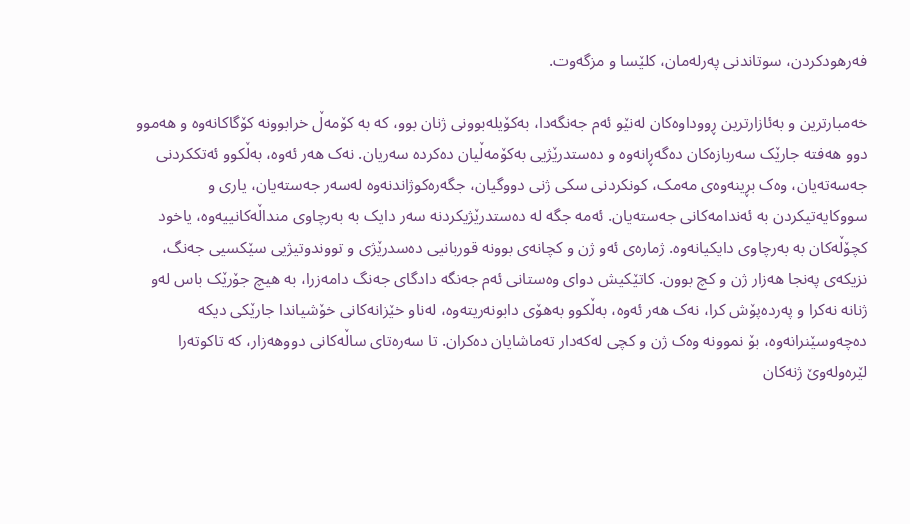فەرهودکردن، سوتاندنی پەرلەمان، کلێسا و مزگەوت.

خەمبارترین و بەئازارترین ڕووداوەکان لەنێو ئەم جەنگەدا، بەکۆیلەبوونی ژنان بوو، کە بە کۆمەڵ خرابوونە کۆگاکانەوە و هەموو دوو هەفتە جارێک سەربازەکان دەگەڕانەوە و دەستدرێژیی بەکۆمەڵیان دەکردە سەریان. نەک هەر ئەوە، بەڵکوو ئەتککردنی جەسەتەیان، وەک بڕینەوەی مەمک، کونکردنی سکی ژنی دووگیان، جگەرەکوژاندنەوە لەسەر جەستەیان، یاری و سووکایەتیکردن بە ئەندامەکانی جەستەیان. ئەمە جگە لە دەستدرێژیکردنە سەر دایک بە بەرچاوی منداڵەکانییەوە، یاخود کچۆڵەکان بە بەرچاوی دایکیانەوە. ژمارەی ئەو ژن و کچانەی بوونە قوربانیی دەسدرێژی و تووندوتیژیی سێکسیی جەنگ، نزیکەی پەنجا هەزار ژن و کچ بوون. کاتێکیش دوای وەستانی ئەم جەنگە دادگای جەنگ دامەزرا، بە هیچ جۆرێک باس لەو ژنانە نەکرا و پەردەپۆش کرا، نەک هەر ئەوە، بەڵکوو بەهۆی دابونەریتەوە، لەناو خێزانەکانی خۆشیاندا جارێکی دیکە دەچەوسێنرانەوە، بۆ نموونە وەک ژن و کچی لەکەدار تەماشایان دەکران. تا سەرەتای ساڵەکانی دووهەزار، کە تاکوتەرا لێرەولەوێ ژنەکان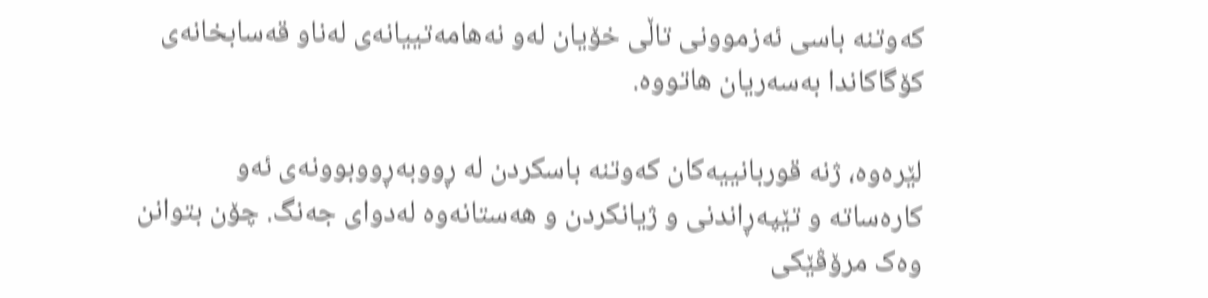کەوتنە باسی ئەزموونی تاڵی خۆیان لەو نەهامەتییانەی لەناو قەسابخانەی کۆگاکاندا بەسەریان هاتووە.

لێرەوە، ژنە قوربانییەکان کەوتنە باسکردن لە ڕووبەڕووبوونەی ئەو کارەساتە و تێپەڕاندنی و ژیانکردن و هەستانەوە لەدوای جەنگ. چۆن بتوانن وەک مرۆڤێکی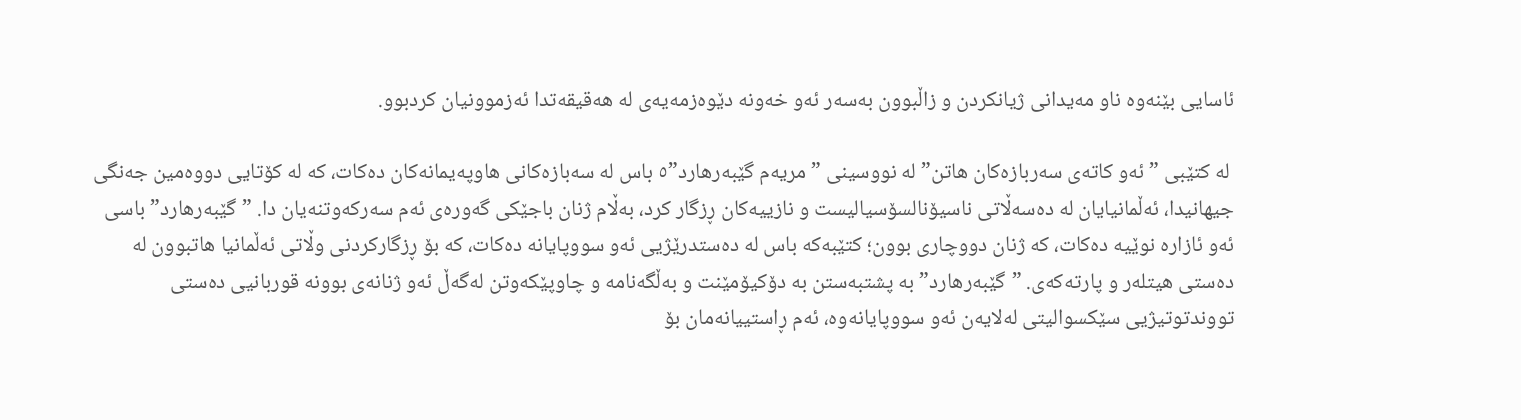ئاسایی بێنەوە ناو مەیدانی ژیانکردن و زاڵبوون بەسەر ئەو خەونە دێوەزمەیەی لە هەقیقەتدا ئەزموونیان کردبوو.

 لە کتێبی ”ئەو کاتەی سەربازەکان هاتن” لە نووسینی ”مریەم گێبەرهارد”٥ باس لە سەبازەکانی هاوپەیمانەکان دەکات، کە لە کۆتایی دووەمین جەنگی جیهانیدا، ئەڵمانیایان لە دەسەڵاتی ناسیۆنالسۆسیالیست و نازییەکان ڕزگار کرد، بەڵام ژنان باجێکی گەورەی ئەم سەرکەوتنەیان دا. ”گێبەرهارد” باسی ئەو ئازارە نوێیە دەکات، کە ژنان دووچاری بوون؛ کتێبەکە باس لە دەستدرێژیی ئەو سووپایانە دەکات، کە بۆ ڕزگارکردنی وڵاتی ئەڵمانیا هاتبوون لە دەستی هیتلەر و پارتەکەی. ”گێبەرهارد” بە پشتبەستن بە دۆکیۆمێنت و بەڵگەنامە و چاوپێکەوتن لەگەڵ ئەو ژنانەی بوونە قوربانیی دەستی تووندتوتیژیی سێکسوالیتی لەلایەن ئەو سووپایانەوە، ئەم ڕاستییانەمان بۆ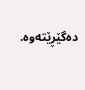دەگێڕێتەوە.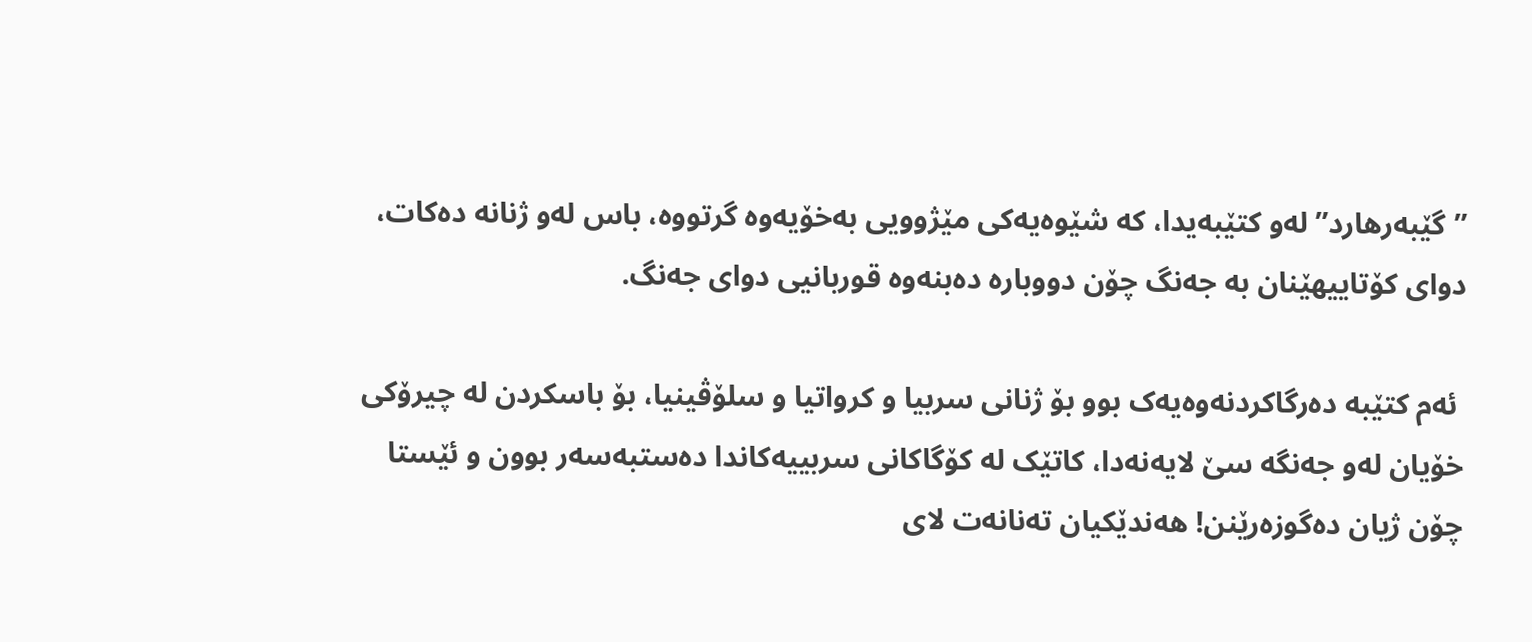”گێبەرهارد” لەو کتێبەیدا، کە شێوەیەکی مێژوویی بەخۆیەوە گرتووە، باس لەو ژنانە دەکات، دوای کۆتاییهێنان بە جەنگ چۆن دووبارە دەبنەوە قوربانیی دوای جەنگ.

 ئەم کتێبە دەرگاکردنەوەیەک بوو بۆ ژنانی سربیا و کرواتیا و سلۆڤینیا، بۆ باسکردن لە چیرۆکی خۆیان لەو جەنگە سێ لایەنەدا، کاتێک لە کۆگاکانی سربییەکاندا دەستبەسەر بوون و ئێستا چۆن ژیان دەگوزەرێنن! هەندێکیان تەنانەت لای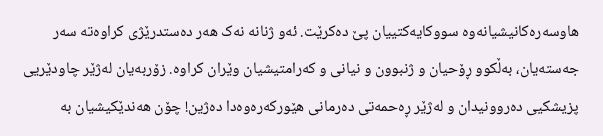هاوسەرەکانیشیانەوە سووکایەکتییان پێ دەکرێت. ئەو ژنانە نەک هەر دەستدرێژی کراوەتە سەر جەستەیان، بەڵکوو ڕۆحیان و ژنبوون و نیانی و کەرامتیشیان وێران کراوە. زۆربەیان لەژێر چاودێریی پزیشکیی دەروونیدان و لەژێر ڕەحمەتی دەرمانی هێورکەرەوەدا دەژین! چۆن هەندێکیشیان بە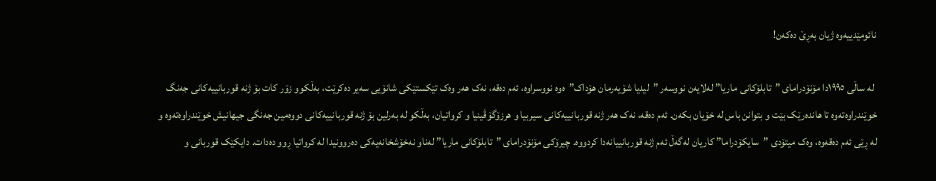نائومێدییەوە ژیان بەڕێ دەکەن!

 لە ساڵی ١٩٩٥دا مۆنۆدرامای ”تابلۆکانی ماریا” لەلایەن نووسەر ”لیدیا شۆیەرمان هۆداک”ەوە نووسراوە، ئەم دەقە، نەک هەر وەک تێکستێکی شانۆیی سەیر دەکرێت، بەڵکوو زۆر کات بۆ ژنە قوربانییەکانی جەنگ خوێندراوەتەوە تا هاندەرێک بێت و بتوانن باس لە خۆیان بکەن. ئەم دەقە، نەک هەر ژنە قوربانییەکانی سیربیا و هرزۆگۆڤینیا و کرواتیان، بەڵکو لە بەرلین بۆ ژنە قوربانییەکانی دووەمین جەنگی جیهانیش خوێندراوەتەوە و لە ڕێی ئەم دەقەوە، وەک میتۆدی ”سایکۆدراما” کاریان لەگەڵ ئەم ژنە قوربانییانەدا کردووە. چیرۆکی مۆنۆدرامای ”تابلۆکانی ماریا” لەناو نەخۆشخانەیەکی دەروونیدا لە کرواتیا ڕوو دەدات. دایکێک قوربانی و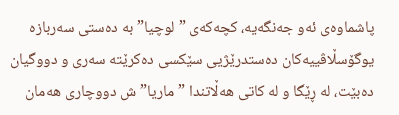پاشماوەی ئەو جەنگەیە، کچەکەی ”لوچیا” بە دەستی سەربازە یوگۆسڵاڤییەکان دەستدرێژیی سێکسی دەکرێتە سەری و دووگیان دەبێت، لە ڕێگا و لە کاتی هەڵاتندا ”ماریا”ش دووچاری هەمان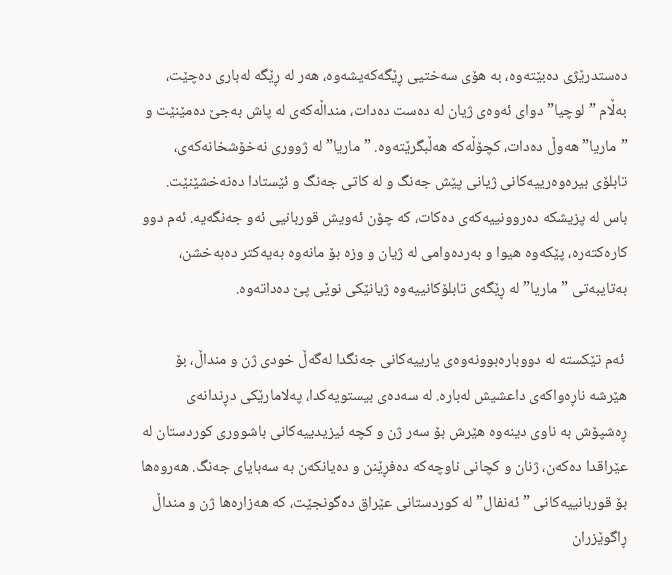دەستدرێژی دەبێتەوە، بە هۆی سەختیی ڕێگەکەیشەوە، هەر لە ڕێگە لەباری دەچێت، بەڵام ”لوچیا” دوای ئەوەی ژیان لە دەست دەدات، منداڵەکەی لە پاش بەجێ دەمێنێت و ”ماریا” هەوڵ دەدات، کچۆڵەکە هەڵبگرێتەوە. ”ماریا” لە ژووری نەخۆشخانەکەی، تابلۆی بیرەوەرییەکانی ژیانی پێش جەنگ و لە کاتی جەنگ و ئێستادا دەنەخشێنێت. باس لە پزیشکە دەروونییەکەی دەکات، کە چۆن ئەویش قوربانیی ئەو جەنگەیە. ئەم دوو کارەکتەرە، پێکەوە هیوا و بەردەوامی لە ژیان و وزە بۆ مانەوە بەیەکتر دەبەخشن، بەتایبەتی ”ماریا” لە ڕێگەی تابلۆکانییەوە ژیانێکی نوێی پێ دەداتەوە.

 ئەم تێکستە لە دووبارەبوونەوەی یارییەکانی جەنگدا لەگەڵ خودی ژن و منداڵ، بۆ هێرشە ناڕەواکەی داعشیش لەبارە. لە سەدەی بیستویەکدا، پەلامارێکی دڕندانەی ڕەشپۆش بە ناوی دینەوە هێرش بۆ سەر ژن و کچە ئیزیدییەکانی باشووری کوردستان لە عێراقدا دەکەن، ژنان و کچانی ناوچەکە دەفڕێنن و دەیانکەن بە سەبایای جەنگ. هەروەها بۆ قوربانییەکانی ”ئەنفال” لە کوردستانی عێراق دەگونجێت، کە هەزارەها ژن و منداڵ ڕاگوێزران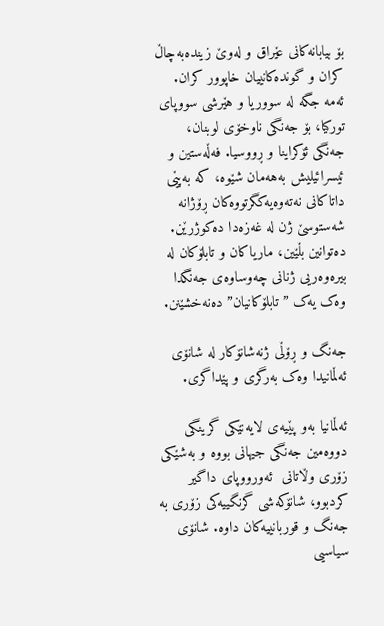بۆ بیابانەکانی عێراق و لەوێ زیندەبەچاڵ کران و گوندەکانییان خاپوور کران. ئەمە جگە لە سووریا و هێرشی سووپای تورکیا، بۆ جەنگی ناوخۆی لوبنان، جەنگی ئۆکراینا و ڕووسیا. فەڵەستین و ئیسرائیلیش بەهەمان شێوە، کە بەپێی داتاکانی نەتەوەیەکگرتووەکان ڕۆژانە شەستوسێ ژن لە غەزەدا دەکوژرێن. دەتوانین بڵێین، ماریاکان و تابلۆکان لە بیرەوەریی ژنانی چەوساوەی جەنگدا وەک یەک ”تابلۆکانیان” دەنەخشێنن.

جەنگ و ڕۆڵی ژنەشانۆکار لە شانۆی ئەڵمانیدا وەک بەرگری و پێداگری.

ئەڵمانیا بەو پێیەی لایەنێکی گرینگی دووەمین جەنگی جیهانی بووە و بەشێکی زۆری وڵاتانی  ئەورووپای داگیر کردبوو، شانۆکەشی گرنگییەکی زۆری بە جەنگ و قوربانییەکان داوە. شانۆی سیاسیی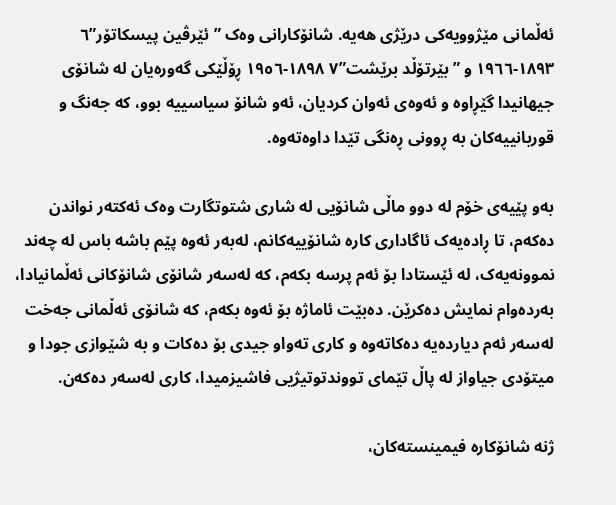ئەڵمانی مێژوویەکی درێژی هەیە. شانۆکارانی وەک ”ئێرڤین پیسکاتۆر”٦ ١٨٩٣-١٩٦٦ و ”بێرتۆڵد برێشت”٧ ١٨٩٨-١٩٥٦ ڕۆڵێکی گەورەیان لە شانۆی جیهانیدا گێڕاوە و ئەوەی ئەوان کردیان، ئەو شانۆ سیاسییە بوو، کە جەنگ و قوربانییەکان بە ڕوونی ڕەنگی تێدا داوەتەوە.

بەو پێیەی خۆم لە دوو ماڵی شانۆیی لە شاری شتوتگارت وەک ئەکتەر نواندن دەکەم، تا ڕادەیەک ئاگاداری کارە شانۆییەکانم، لەبەر ئەوە پێم باشە باس لە چەند نموونەیەک، لە ئێستادا بۆ ئەم پرسە بکەم، کە لەسەر شانۆی شانۆکانی ئەڵمانیادا، بەردەوام نمایش دەکرێن. دەبێت ئاماژە بۆ ئەوە بکەم، کە شانۆی ئەڵمانی جەخت لەسەر ئەم دیاردەیە دەکاتەوە و کاری تەواو جیدی بۆ دەکات و بە شێوازی جودا و میتۆدی جیاواز لە پاڵ تێمای تووندتوتیژیی فاشیزمیدا، کاری لەسەر دەکەن.

ژنە شانۆکارە فیمینستەکان،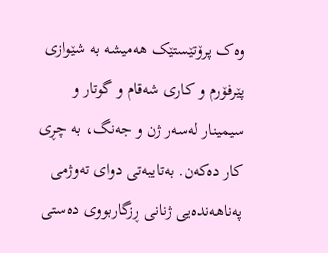وەک پرۆتێستێک هەمیشە بە شێوازی پێرفۆرم و کاری شەقام و گوتار و سیمینار لەسەر ژن و جەنگ، بە چڕی کار دەکەن. بەتایبەتی دوای تەوژمی پەناهەندەیی ژنانی ڕزگاربووی دەستی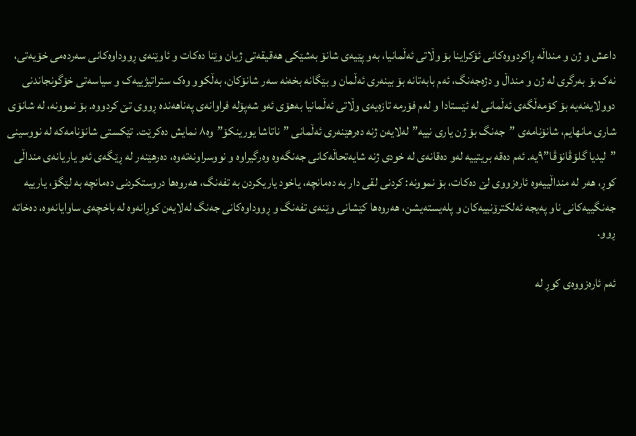داعش و ژن و منداڵە ڕاکردووەکانی ئۆکراینا بۆ وڵاتی ئەڵمانیا، بەو پێیەی شانۆ بەشێکی هەقیقەتی ژیان وێنا دەکات و ئاوێنەی ڕووداوەکانی سەردەمی خۆیەتی، نەک بۆ بەرگری لە ژن و منداڵ و دژەجەنگ، ئەم بابەتانە بۆ بینەری ئەڵمان و بێگانە بخەنە سەر شانۆکان، بەڵکوو وەک ستراتیژییەک و سیاسەتی خۆگونجاندنی دوولایەنەیە بۆ کۆمەڵگەی ئەڵمانی لە ئێستادا و لەم فۆرمە تازەیەی وڵاتی ئەڵمانیا بەهۆی ئەو شەپۆلە فراوانەی پەناهەندە ڕووی تێ کردووە. بۆ نموونە، لە شانۆی شاری مانهایم، شانۆنامەی ”جەنگ بۆ ژن یاری نییە” لەلایەن ژنە دەرهێنەری ئەڵمانی ”ناتاشا یورینکۆ”وە٨ نمایش دەکرێت. تێکستی شانۆنامەکە لە نووسینی ”لیدیا گلۆڤانۆڤا”۹یە. ئەم دەقە بریتییە لەو دەقانەی لە خودی ژنە شایەتحاڵەکانی جەنگەوە وەرگیراوە و نووسراونەتەوە، دەرهێنەر لە ڕێگەی ئەو یاریانەی منداڵی کوڕ، هەر لە منداڵییەوە ئارەزووی لێ دەکات، بۆ نموونە: کردنی لقی دار بە دەمانچە، یاخود یاریکردن بە تفەنگ، هەروەها دروستکردنی دەمانچە بە لێگۆ، یارییە جەنگییەکانی ناو پەیجە ئەلکترۆنییەکان و پلەیستەیشن، هەروەها کێشانی وێنەی تفەنگ و ڕووداوەکانی جەنگ لەلایەن کوڕانەوە لە باخچەی ساوایانەوە، دەخاتە ڕوو.

ئەم ئارەزووەی کوڕ لە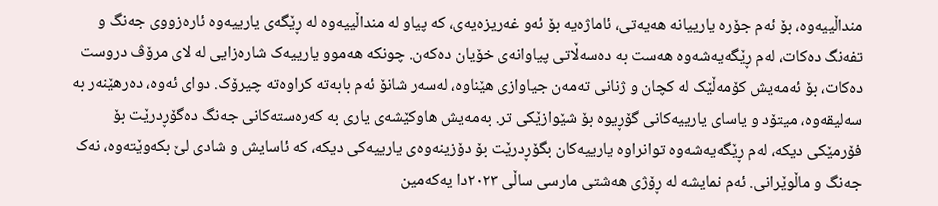منداڵییەوە، بۆ ئەم جۆرە یارییانە هەیەتی، ئاماژەیە بۆ ئەو غەریزەیەی، کە پیاو لە منداڵییەوە لە ڕێگەی یارییەوە ئارەزووی جەنگ و تفەنگ دەکات، لەم ڕێگەیەشەوە هەست بە دەسەڵاتی پیاوانەی خۆیان دەکەن. چونکە هەموو یارییەک شارەزایی لە لای مرۆڤ دروست دەکات، بۆ ئەمەیش کۆمەڵێک لە کچان و ژنانی تەمەن جیاوازی هێناوە، لەسەر شانۆ ئەم بابەتە کراوەتە چیرۆک. دوای ئەوە، دەرهێنەر بە سەلیقەوە، میتۆد و یاسای یارییەکانی گۆڕیوە بۆ شێوازێکی تر. بەمەیش هاوکێشەی یاری بە کەرەستەکانی جەنگ دەگۆڕدرێت بۆ فۆرمێکی دیکە، لەم ڕێگەیەشەوە توانراوە یارییەکان بگۆڕدرێت بۆ دۆزینەوەی یارییەکی دیکە، کە ئاسایش و شادی لێ بکەوێتەوە، نەک جەنگ و ماڵوێرانی. ئەم نمایشە لە ڕۆژی هەشتی مارسی ساڵی ٢٠٢٣دا یەکەمین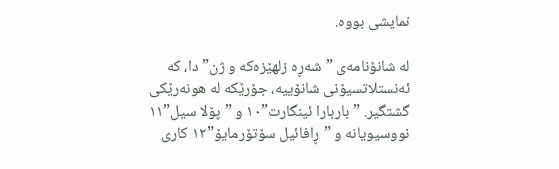نمایشی بووە.

لە شانۆنامەی ”شەڕە زلهێزەکە و ژن”دا، کە ئەنستلاتسیۆنی شانۆییە، جۆرێکە لە هونەرێکی گشتگیر. ”باربارا ئینگارت”۱۰ و ”پۆلا سیل”١۱ نووسیویانە و ”ڕافائیل سۆتۆرمایۆ”١٢ کاری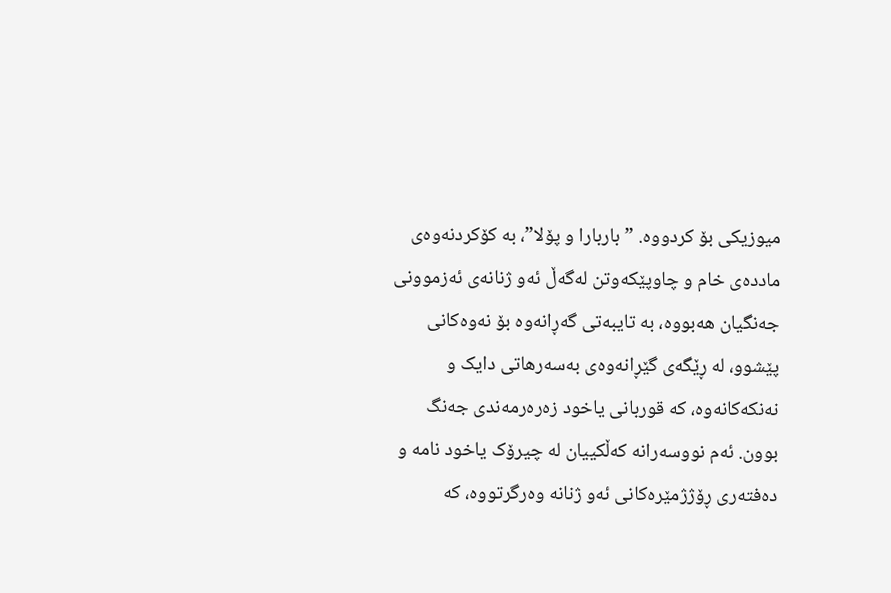میوزیکی بۆ کردووە. ”باربارا و پۆلا”، بە کۆکردنەوەی ماددەی خام و چاوپێکەوتن لەگەڵ ئەو ژنانەی ئەزموونی جەنگیان هەبووە، بە تایبەتی گەڕانەوە بۆ نەوەکانی پێشوو، لە ڕێگەی گێڕانەوەی بەسەرهاتی دایک و نەنکەکانەوە، کە قوربانی یاخود زەرەرمەندی جەنگ بوون. ئەم نووسەرانە کەڵکییان لە چیرۆک یاخود نامە و دەفتەری ڕۆژژمێرەکانی ئەو ژنانە وەرگرتووە، کە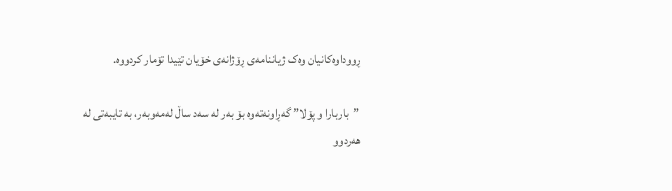ڕووداوەکانیان وەک ژیاننامەی ڕۆژانەی خۆیان تێیدا تۆمار کردووە.

 ”باربارا و پۆلا” گەڕاونەتەوە بۆ بەر لە سەد ساڵ لەمەوبەر، بە تایبەتی لە هەردوو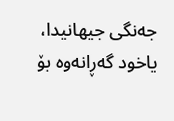جەنگی جیهانیدا، یاخود گەڕانەوە بۆ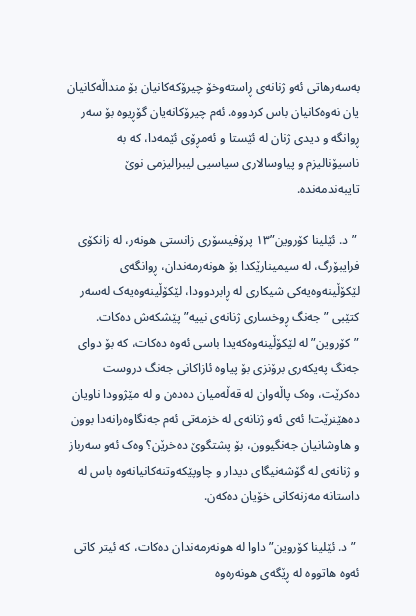بەسەرهاتی ئەو ژنانەی ڕاستەوخۆ چیرۆکەکانیان بۆ منداڵەکانیان یان نەوەکانیان باس کردووە. ئەم چیرۆکانەیان گۆڕیوە بۆ سەر ڕوانگە و دیدی ژنان لە ئێستا و ئەمڕۆی ئێمەدا، کە بە ناسیۆنالیزم و پیاوسالاری سیاسیی لیبرالیزمی نوێ تایبەندمەندە.

 ”د. ئێلینا کۆروین”١۳ پرۆفیسۆری زانستی هونەر، لە زانکۆی فرایبۆرگ، لە سیمینارێکدا بۆ هونەرمەندان، ڕوانگەی لێکۆڵینەوەیەکی شیکاری لە ڕابردوودا، لێکۆڵینەوەیەک لەسەر کتێبی ”جەنگ ڕوخساری ژنانەی نییە” پێشکەش دەکات. ”کۆروین” لە لێکۆڵینەوەکەیدا باسی ئەوە دەکات، کە بۆ دوای جەنگ پەیکەری برۆنزی بۆ پیاوە ئازاکانی جەنگ دروست دەکرێت، وەک پاڵەوان لە قەڵەمیان دەدەن و لە مێژوودا ناویان دەهێنرێت! ئەی ئەو ژنانەی لە خزمەتی ئەم جەنگاوەرانەدا بوون و هاوشانیان جەنگیوون، بۆ پشتگوێ دەخرێن؟ وەک ئەو سەرباز و ژنانەی لە گۆشەنیگای دیدار و چاوپێکەوتنەکانیانەوە باس لە داستانە مەزنەکانی خۆیان دەکەن.

 ”د. ئێلینا کۆروین” داوا لە هونەرمەندان دەکات، کە ئیتر کاتی ئەوە هاتووە لە ڕێگەی هونەرەوە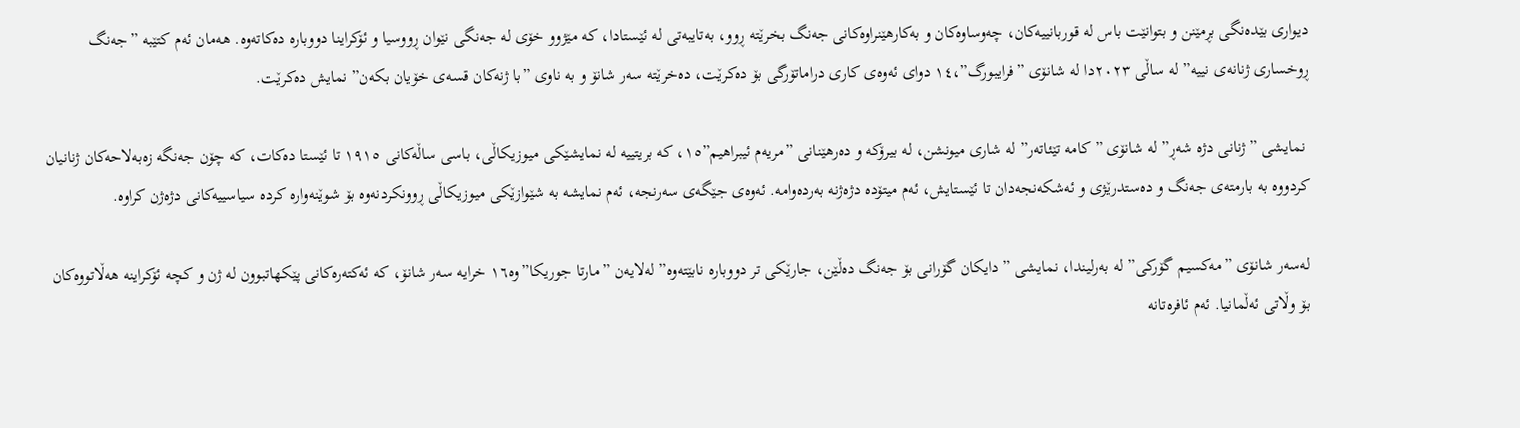دیواری بێدەنگی بڕمێنن و بتوانێت باس لە قوربانییەکان، چەوساوەکان و بەکارهێنراوەکانی جەنگ بخرێتە ڕوو، بەتایبەتی لە ئێستادا، کە مێژوو خۆی لە جەنگی نێوان ڕووسیا و ئۆکراینا دووبارە دەکاتەوە. هەمان ئەم کتێبە ”جەنگ ڕوخساری ژنانەی نییە” لە ساڵی ٢٠٢٣دا لە شانۆی ”فرایبورگ”،١٤ دوای ئەوەی کاری دراماتۆرگی بۆ دەکرێت، دەخرێتە سەر شانۆ و بە ناوی ”با ژنەکان قسەی خۆیان بکەن” نمایش دەکرێت.

 نمایشی ”ژنانی دژە شەڕ” لە شانۆی ”کامە تێئاتەر” لە شاری میونشن، لە بیرۆکە و دەرهێنانی ”مریەم ئیبراهیم”۱٥، کە بریتییە لە نمایشێکی میوزیکاڵی، باسی ساڵەکانی ١٩١٥ تا ئێستا دەکات، کە چۆن جەنگە زەبەلاحەکان ژنانیان کردووە بە بارمتەی جەنگ و دەستدرێژی و ئەشکەنجەدان تا ئێستایش، ئەم میتۆدە دژەژنە بەردەوامە. ئەوەی جێگەی سەرنجە، ئەم نمایشە بە شێوازێکی میوزیکاڵی ڕوونکردنەوە بۆ شوێنەوارە کردە سیاسییەکانی دژەژن کراوە.

لەسەر شانۆی ”مەکسیم گۆرکی” لە بەرلیندا، نمایشی ”دایکان گۆرانی بۆ جەنگ دەڵێن، جارێکی تر دووبارە نابێتەوە” لەلایەن ”مارتا جوریکا”وە١٦ خرایە سەر شانۆ، کە ئەکتەرەکانی پێکهاتبوون لە ژن و کچە ئۆکراینە هەڵاتووەکان بۆ وڵاتی ئەڵمانیا. ئەم ئافرەتانە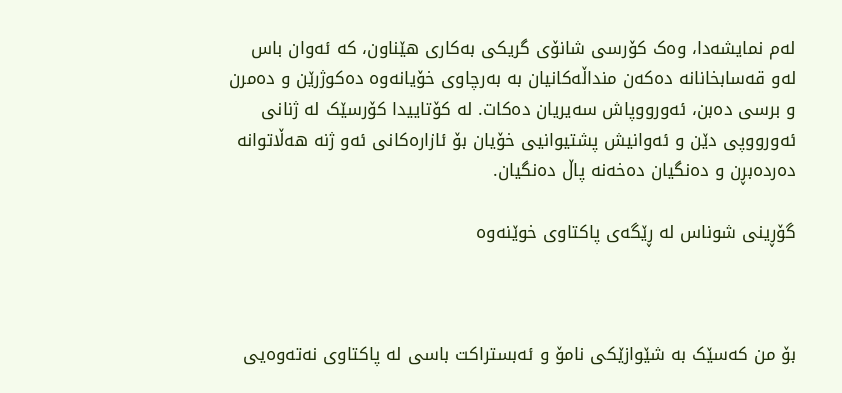لەم نمایشەدا، وەک کۆرسی شانۆی گریکی بەکاری هێناون، کە ئەوان باس لەو قەسابخانانە دەکەن منداڵەکانیان بە بەرچاوی خۆیانەوە دەکوژرێن و دەمرن و برسی دەبن، ئەورووپاش سەیریان دەکات. لە کۆتاییدا کۆرسێک لە ژنانی ئەورووپی دێن و ئەوانیش پشتیوانیی خۆیان بۆ ئازارەکانی ئەو ژنە هەڵاتوانە دەردەبڕن و دەنگیان دەخەنە پاڵ دەنگیان.

گۆڕینی شوناس لە ڕێگەی پاکتاوی خوێنەوە



بۆ من کەسێک بە شێوازێکی نامۆ و ئەبستراکت باسی لە پاکتاوی نەتەوەیی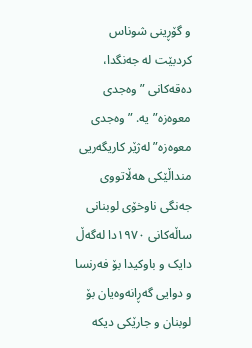و گۆڕینی شوناس کردبێت لە جەنگدا، دەقەکانی ”وەجدی معوەزە”یە. ”وەجدی معوەزە” لەژێر کاریگەریی منداڵێکی هەڵاتووی جەنگی ناوخۆی لوبنانی ساڵەکانی ١٩٧٠دا لەگەڵ دایک و باوکیدا بۆ فەرنسا و دوایی گەڕانەوەیان بۆ لوبنان و جارێکی دیکە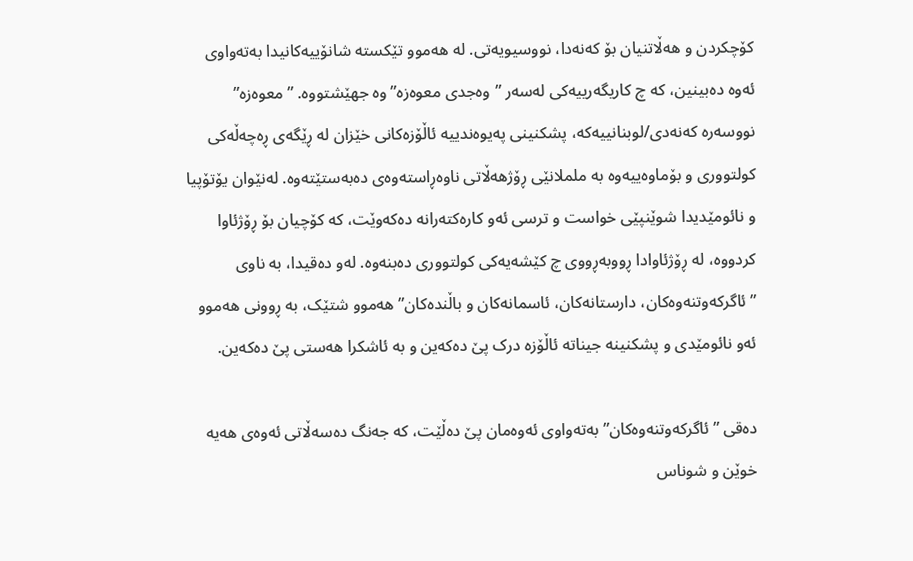کۆچکردن و هەڵاتنیان بۆ کەنەدا، نووسیویەتی. لە هەموو تێکستە شانۆییەکانیدا بەتەواوی ئەوە دەبینین، کە چ کاریگەرییەکی لەسەر ”وەجدی معوەزە”وە جهێشتووە. ”معوەزە” نووسەرە کەنەدی/لوبنانییەکە، پشکنینی پەیوەندییە ئاڵۆزەکانی خێزان لە ڕێگەی ڕەچەڵەکی کولتووری و بۆماوەییەوە بە ململانێی ڕۆژهەڵاتی ناوەڕاستەوەی دەبەستێتەوە. لەنێوان یۆتۆپیا و نائومێدیدا شوێنپێی خواست و ترسی ئەو کارەکتەرانە دەکەوێت، کە کۆچیان بۆ ڕۆژئاوا کردووە، لە ڕۆژئاوادا ڕووبەڕووی چ کێشەیەکی کولتووری دەبنەوە. لەو دەقیدا، بە ناوی ”ئاگرکەوتنەوەکان، دارستانەکان، ئاسمانەکان و باڵندەکان” هەموو شتێک، بە ڕوونی هەموو ئەو نائومێدی و پشکنینە جیناتە ئاڵۆزە درک پێ دەکەین و بە ئاشکرا هەستی پێ دەکەین.

دەقی ”ئاگرکەوتنەوەکان” بەتەواوی ئەوەمان پێ دەڵێت، کە جەنگ دەسەڵاتی ئەوەی هەیە خوێن و شوناس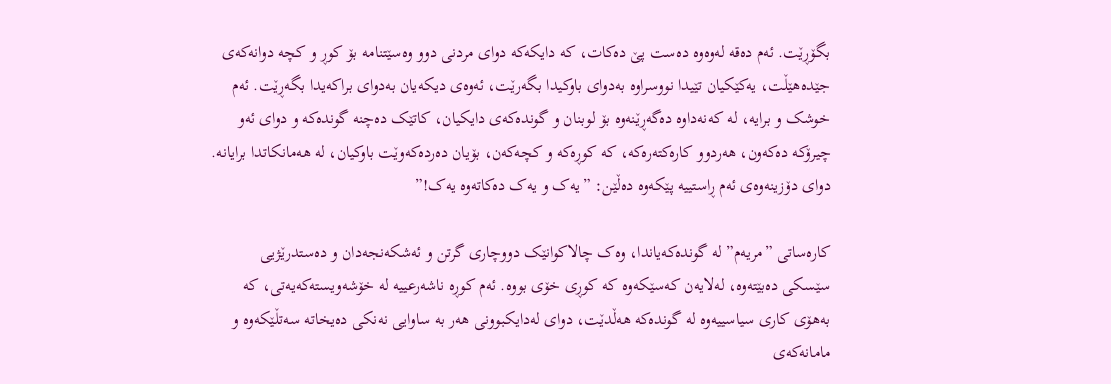بگۆڕێت. ئەم دەقە لەوەوە دەست پێ دەکات، کە دایکەکە دوای مردنی دوو وەسێتنامە بۆ کوڕ و کچە دوانەکەی جێدەهێڵت، یەکێکیان تێیدا نووسراوە بەدوای باوکیدا بگەرێت، ئەوەی دیکەیان بەدوای براکەیدا بگەڕێت. ئەم خوشک و برایە، لە کەنەداوە دەگەڕێنەوە بۆ لوبنان و گوندەکەی دایکیان، کاتێک دەچنە گوندەکە و دوای ئەو چیرۆکە دەکەون، هەردوو کارەکتەرەکە، کە کوڕەکە و کچەکەن، بۆیان دەردەکەوێت باوکیان، لە هەمانکاتدا برایانە. دوای دۆزینەوەی ئەم ڕاستییە پێکەوە دەڵێن: ”یەک و یەک دەکاتەوە یەک!”

کارەساتی ”مریەم” لە گوندەکەیاندا، وەک چالاکوانێک دووچاری گرتن و ئەشکەنجەدان و دەستدرێژیی سێسکی دەبێتەوە، لەلایەن کەسێکەوە کە کوڕی خۆی بووە. ئەم کوڕە ناشەرعییە لە خۆشەویستەکەیەتی، کە بەهۆی کاری سیاسییەوە لە گوندەکە هەڵدێت، دوای لەدایکبوونی هەر بە ساوایی نەنکی دەیخاتە سەتڵێکەوە و مامانەکەی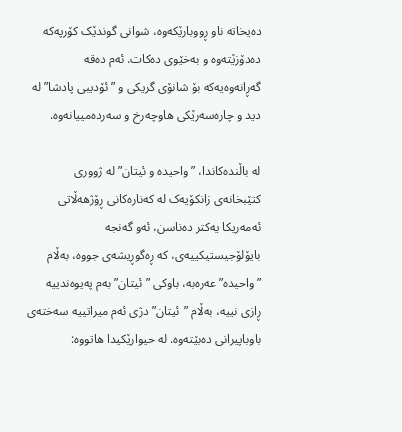دەیخاتە ناو ڕووبارێکەوە، شوانی گوندێک کۆرپەکە دەدۆزێتەوە و بەخێوی دەکات. ئەم دەقە گەڕانەوەیەکە بۆ شانۆی گریکی و ”ئۆدیبی پادشا” لە دید و چارەسەرێکی هاوچەرخ و سەردەمییانەوە.

لە باڵندەکاندا، ”واحیدە و ئیتان” لە ژووری کتێبخانەی زانکۆیەک لە کەنارەکانی ڕۆژهەڵاتی ئەمەریکا یەکتر دەناسن، ئەو گەنجە بایۆلۆجیستیکییەی، کە ڕەگوڕیشەی جووە، بەڵام ”واحیدە” عەرەبە، باوکی ”ئیتان” بەم پەیوەندییە ڕازی نییە، بەڵام ”ئیتان” دژی ئەم میراتییە سەختەی باوباپیرانی دەبێتەوە. لە حیوارێکیدا هاتووە: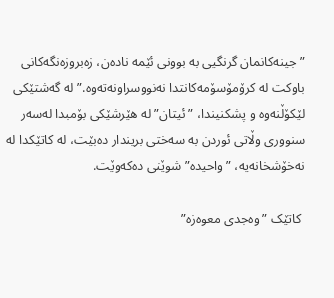”جینەکانمان گرنگیی بە بوونی ئێمە نادەن، زەبروزەنگەکانی باوکت لە کرۆمۆسۆمەکانتدا نەنووسراونەتەوە.” لە گەشتێکی لێکۆڵنەوە و پشکنیندا، ”ئیتان” لە هێرشێکی بۆمبدا لەسەر سنووری وڵاتی ئوردن بە سەختی بریندار دەبێت، لە کاتێکدا لە نەخۆشخانەیە، ”واحیدە” شوێنی دەکەوێت.

 کاتێک ”وەجدی معوەزە”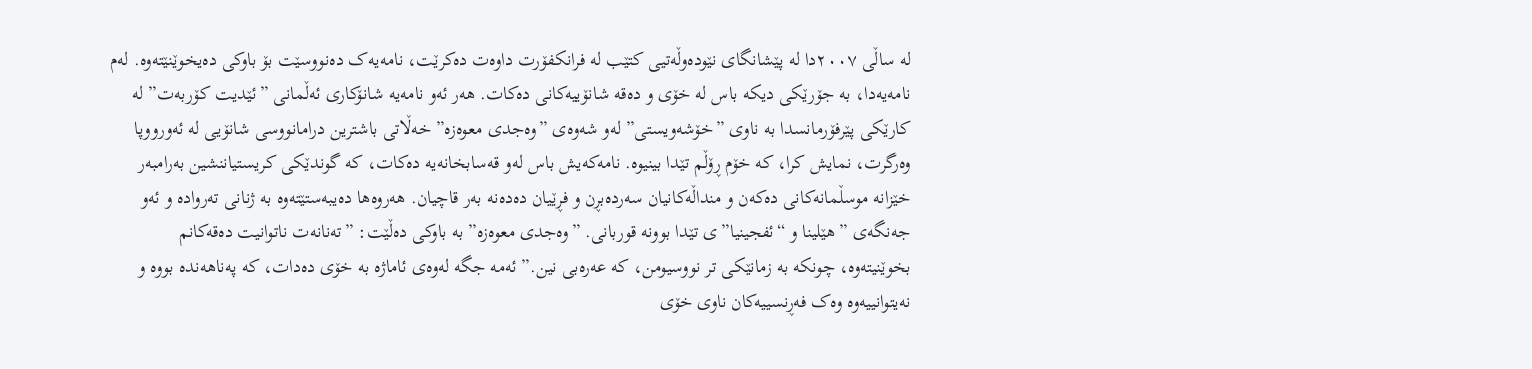لە ساڵی ٢٠٠٧دا لە پێشانگای نێودەوڵەتیی کتێب لە فرانکفۆرت داوەت دەکرێت، نامەیەک دەنووسێت بۆ باوکی دەیخوێنێتەوە. لەم نامەیەدا، بە جۆرێکی دیکە باس لە خۆی و دەقە شانۆییەکانی دەکات. هەر ئەو نامەیە شانۆکاری ئەڵمانی ”ئێدیت کۆربەت” لە کارێکی پێرفۆرمانسدا بە ناوی ”خۆشەویستی” لەو شەوەی ”وەجدی معوەزە” خەڵاتی باشترین درامانووسی شانۆیی لە ئەورووپا وەرگرت، نمایش کرا، کە خۆم ڕۆڵم تێدا بینیوە. نامەکەیش باس لەو قەسابخانەیە دەکات، کە گوندێکی کریستیاننشین بەرامبەر خێزانە موسڵمانەکانی دەکەن و منداڵەکانیان سەردەبڕن و فڕێیان دەدەنە بەر قاچیان. هەروەها دەیبەستێتەوە بە ژنانی تەروادە و ئەو جەنگەی ”هێلینا و “ئفجینیا”ی تێدا بوونە قوربانی. ”وەجدی معوەزە” بە باوکی دەڵێت: ”تەنانەت ناتوانیت دەقەکانم بخوێنیتەوە، چونکە بە زمانێکی تر نووسیومن، کە عەرەبی نین.” ئەمە جگە لەوەی ئاماژە بە خۆی دەدات، کە پەناهەندە بووە و نەیتوانییەوە وەک فەڕنسییەکان ناوی خۆی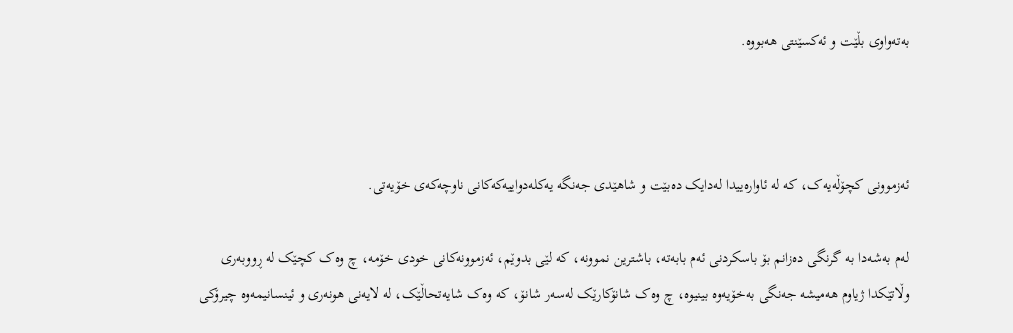بەتەواوی بڵێت و ئەکسێنتی هەبووە.



ئەزموونی کچۆڵەیەک، کە لە ئاوارەییدا لەدایک دەبێت و شاهێدی جەنگە یەکلەدواییەکەکانی ناوچەکەی خۆیەتی.

لەم بەشەدا بە گرنگی دەزانم بۆ باسکردنی ئەم بابەتە، باشترین نموونە، کە لێی بدوێم، ئەزموونەکانی خودی خۆمە، چ وەک کچێک لە ڕووبەری وڵاتێکدا ژیاوم هەمیشە جەنگی بەخۆیەوە بینیوە، چ وەک شانۆکارێک لەسەر شانۆ، کە وەک شایەتحاڵێک، لە لایەنی هونەری و ئینسانیمەوە چیرۆکی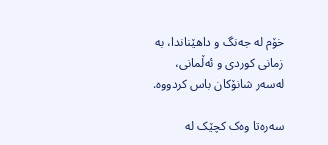خۆم لە جەنگ و داهێناندا، بە زمانی کوردی و ئەڵمانی، لەسەر شانۆکان باس کردووە.

سەرەتا وەک کچێک لە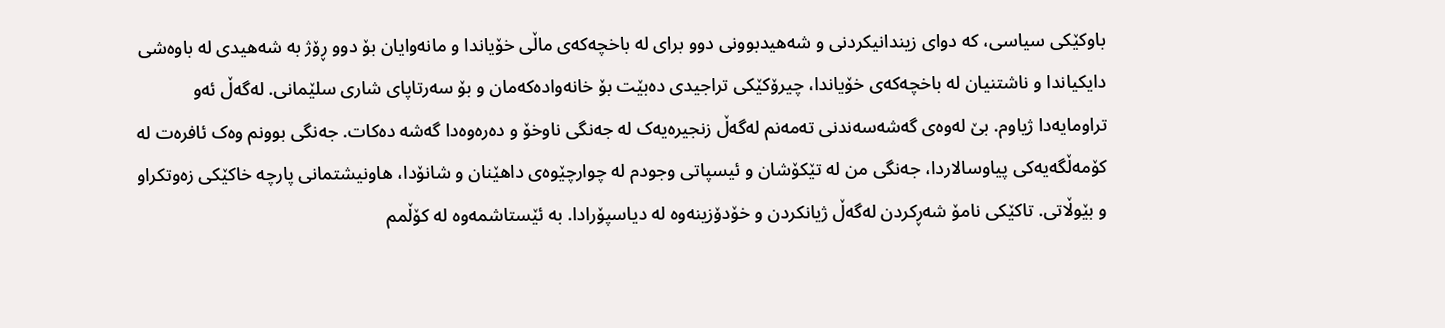باوکێکی سیاسی، کە دوای زیندانیکردنی و شەهیدبوونی دوو برای لە باخچەکەی ماڵی خۆیاندا و مانەوایان بۆ دوو ڕۆژ بە شەهیدی لە باوەشی دایکیاندا و ناشتنیان لە باخچەکەی خۆیاندا، چیرۆکێکی تراجیدی دەبێت بۆ خانەوادەکەمان و بۆ سەرتاپای شاری سلێمانی. لەگەڵ ئەو تراومایەدا ژیاوم. بێ لەوەی گەشەسەندنی تەمەنم لەگەڵ زنجیرەیەک لە جەنگی ناوخۆ و دەرەوەدا گەشە دەکات. جەنگی بوونم وەک ئافرەت لە کۆمەڵگەیەکی پیاوسالاردا، جەنگی من لە تێکۆشان و ئیسپاتی وجودم لە چوارچێوەی داهێنان و شانۆدا، هاونیشتمانی پارچە خاکێکی زەوتکراو و بێوڵاتی. تاکێکی نامۆ شەڕکردن لەگەڵ ژیانکردن و خۆدۆزینەوە لە دیاسپۆرادا. بە ئێستاشمەوە لە کۆڵمم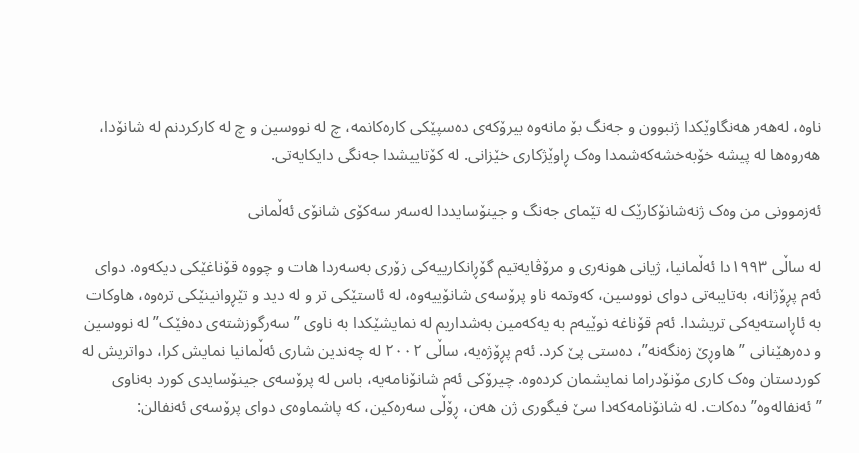ناوە، لەهەر هەنگاوێکدا ژنبوون و جەنگ بۆ مانەوە بیرۆکەی دەسپێکی کارەکانمە، چ لە نووسین و چ لە کارکردنم لە شانۆدا، هەروەها لە پیشە خۆبەخشەکەشمدا وەک ڕاوێژکاری خێزانی. لە کۆتاییشدا جەنگی دایکایەتی.

ئەزموونی من وەک ژنەشانۆکارێک لە تێمای جەنگ و جینۆسایددا لەسەر سەکۆی شانۆی ئەڵمانی

لە ساڵی ١٩٩٣دا ئەڵمانیا، ژیانی هونەری و مرۆڤایەتیم گۆڕانکارییەکی زۆری بەسەردا هات و چووە قۆناغێکی دیکەوە. دوای ئەم پڕۆژانە، بەتایبەتی دوای نووسین، کەوتمە ناو پرۆسەی شانۆییەوە، لە ئاستێکی تر و لە دید و تێڕوانینێکی ترەوە، هاوکات بە ئاڕاستەیەکی تریشدا. ئەم قۆناغە نوێیەم بە یەکەمین بەشداریم لە نمایشێکدا بە ناوی ”سەرگوزشتەی دەفێک” لە نووسین و دەرهێنانی ”هاوڕێ زەنگەنە”، دەستی پێ کرد. ئەم پڕۆژەیە، ساڵی ٢٠٠٢ لە چەندین شاری ئەڵمانیا نمایش کرا، دواتریش لە کوردستان وەک کاری مۆنۆدراما نمایشمان کردەوە. چیرۆکی ئەم شانۆنامەیە، باس لە پرۆسەی جینۆسایدی کورد بەناوی ”ئەنفالەوە” دەکات. لە شانۆنامەکەدا سێ فیگوری ژن هەن، ڕۆڵی سەرەکین، کە پاشماوەی دوای پرۆسەی ئەنفالن: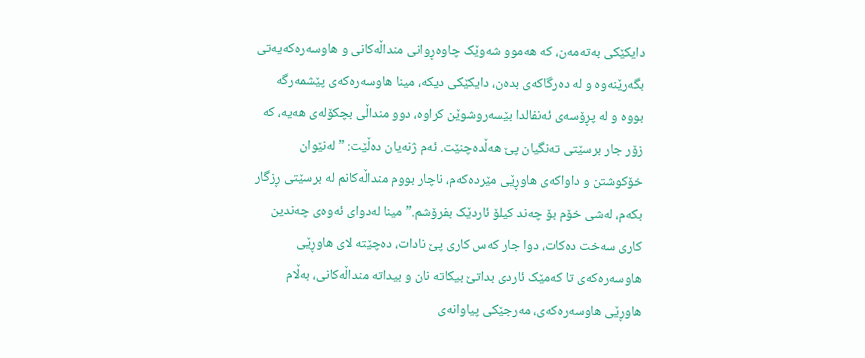دایکێکی بەتەمەن، کە هەموو شەوێک چاوەڕوانی منداڵەکانی و هاوسەرەکەیەتی بگەرێنەوە و لە دەرگاکەی بدەن، دایکێکی دیکە، مینا هاوسەرەکەی پێشمەرگە بووە و لە پڕۆسەی ئەنفالدا بێسەروشوێن کراوە، دوو منداڵی بچکۆلەی هەیە، کە زۆر جار برسێتی تەنگیان پێ هەڵدەچنێت. ئەم ژنەیان دەڵێت: ”لەنێوان خۆکوشتن و داواکەی هاوڕێی مێردەکەم، ناچار بووم منداڵەکانم لە برسێتی ڕزگار بکەم، لەشی خۆم بۆ چەند کیلۆ ئاردێک بفرۆشم.” مینا لەدوای ئەوەی چەندین کاری سەخت دەکات، دوا جار کەس کاری پێ نادات، دەچێتە لای هاوڕێی هاوسەرەکەی تا کەمێک ئاردی بداتێ بیکاتە نان و بیداتە منداڵەکانی، بەڵام هاوڕێی هاوسەرەکەی، مەرجێکی پیاوانەی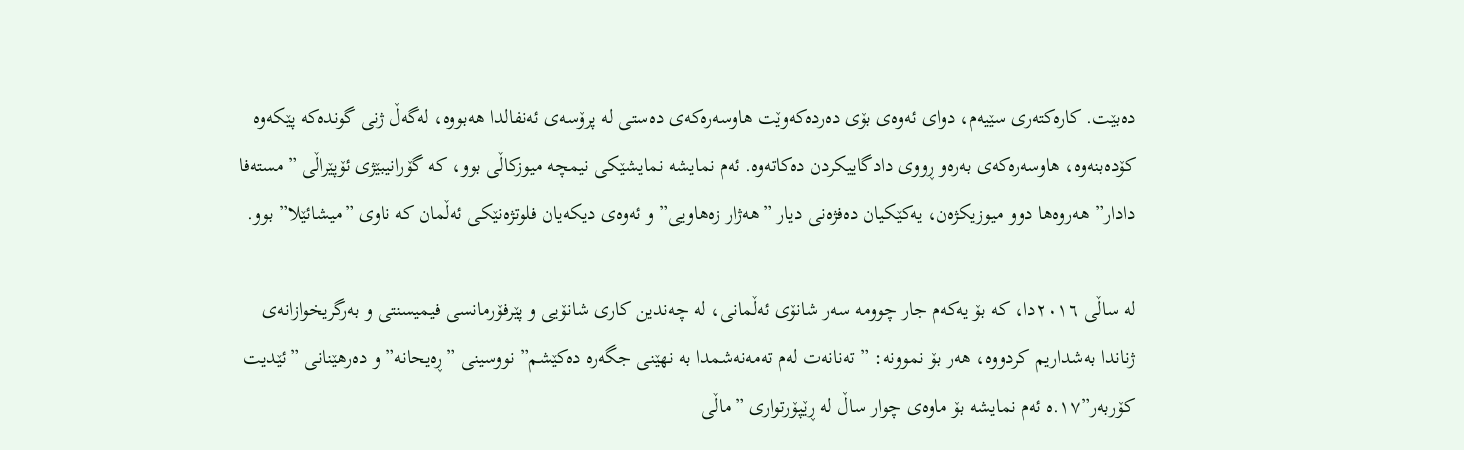دەبێت. کارەکتەری سێیەم، دوای ئەوەی بۆی دەردەکەوێت هاوسەرەکەی دەستی لە پرۆسەی ئەنفالدا هەبووە، لەگەڵ ژنی گوندەکە پێکەوە کۆدەبنەوە، هاوسەرەکەی بەرەو ڕووی دادگاییکردن دەکاتەوە. ئەم نمایشە نمایشێکی نیمچە میوزکاڵی بوو، کە گۆرانیبێژی ئۆپێراڵی ”مستەفا دادار” هەروەها دوو میوزیکژەن، یەکێکیان دەفژەنی دیار ”هەژار زەهاویى” و ئەوەی دیکەیان فلوتژەنێکی ئەڵمان کە ناوی ”میشائێلا” بوو.

لە ساڵی ٢٠١٦دا، کە بۆ یەکەم جار چوومە سەر شانۆی ئەڵمانی، لە چەندین کاری شانۆیی و پێرفۆرمانسی فیمیسنتی و بەرگریخوازانەی ژناندا بەشداریم کردووە، هەر بۆ نموونە: ”تەنانەت لەم تەمەنەشمدا بە نهێنی جگەرە دەکێشم” نووسینی ”ڕەیحانە” و دەرهێنانی ”ئێدیت کۆربەر”١٧.ە ئەم نمایشە بۆ ماوەی چوار ساڵ لە ڕێپۆرتواری ”ماڵی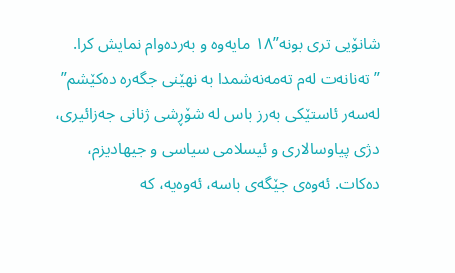شانۆیی تری بونە”۱٨ مایەوە و بەردەوام نمایش کرا. ”تەنانەت لەم تەمەنەشمدا بە نهێنی جگەرە دەکێشم” لەسەر ئاستێکی بەرز باس لە شۆڕشی ژنانی جەزائیری، دژی پیاوسالاری و ئیسلامی سیاسی و جیهادیزم، دەکات. ئەوەی جێگەی باسە، ئەوەیە، کە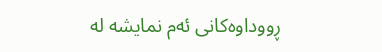ڕووداوەکانی ئەم نمایشە لە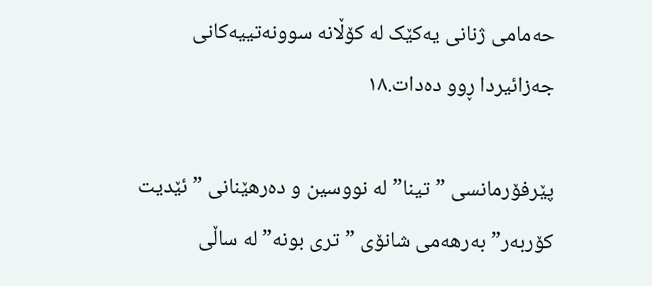حەمامی ژنانی یەکێک لە کۆڵانە سوونەتییەکانی جەزائیردا ڕوو دەدات.١٨

پێرفۆرمانسی ”تینا” لە نووسین و دەرهێنانی ”ئێدیت کۆربەر” بەرهەمی شانۆی ”تری بونە” لە ساڵی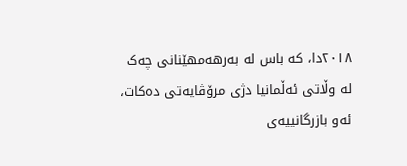٢٠١٨دا، کە باس لە بەرهەمهێنانی چەک لە وڵاتی ئەڵمانیا دژی مرۆڤایەتی دەکات، ئەو بازرگانییەی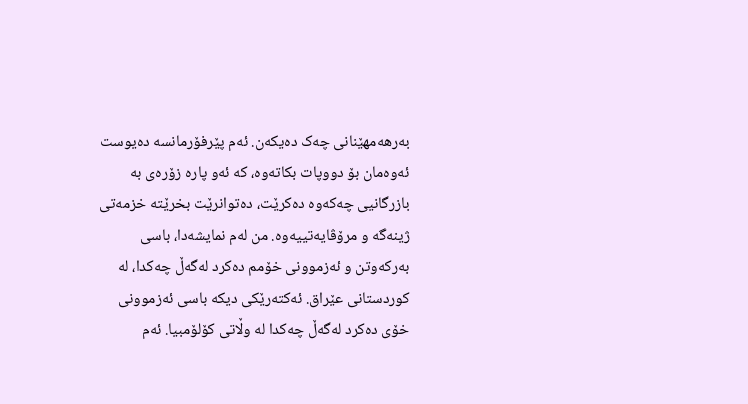بەرهەمهێنانی چەک دەیکەن. ئەم پێرفۆرمانسە دەیوست ئەوەمان بۆ دووپات بکاتەوە، کە ئەو پارە زۆرەی بە بازرگانیی چەکەوە دەکرێت، دەتوانرێت بخرێتە خزمەتی ژینەگە و مرۆڤایەتییەوە. من لەم نمایشەدا، باسی بەرکەوتن و ئەزموونی خۆمم دەکرد لەگەڵ چەکدا، لە کوردستانی عێراق. ئەکتەرێکی دیکە باسی ئەزموونی خۆی دەکرد لەگەڵ چەکدا لە وڵاتی کۆلۆمبیا. ئەم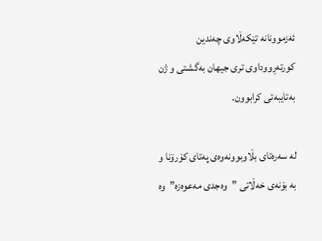ئەزموونانە تێکەڵاوی چەندین کورتەڕووداوی تری جیهان بەگشتی و ژن بەتایبەتی کرابوون.

لە سەرەتای بڵاوبوونەوەی پەتای کۆرۆنا و بە بۆنەی خەڵاتی ”وەجدی مەعوەزە”وە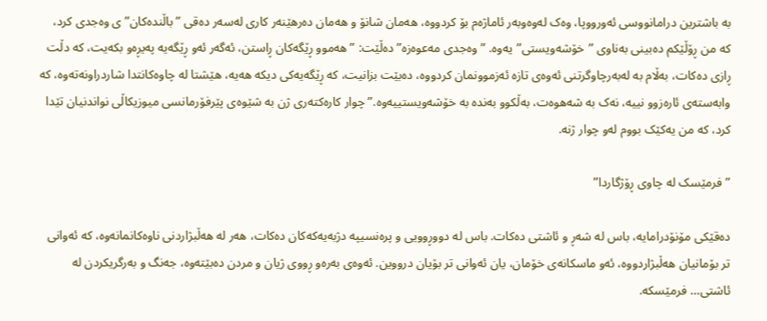بە باشترین درامانووسی ئەورووپا، وەک لەوەوبەر ئاماژەم بۆ کردووە، هەمان شانۆ و هەمان دەرهێنەر کاری لەسەر دەقی ”باڵندەکان”ی وەجدی کرد، کە من ڕۆڵێکم دەبینی بەناوی ”خۆشەویستی”یەوە. ”وەجدی مەعوەزە” دەڵێت: ”هەموو ڕێگەکان ڕاستن، ئەگەر ئەو ڕێگەیە پەیڕەو بکەیت، کە دڵت ڕازی دەکات، بەڵام بە لەبەرچاوگرتنی ئەوەی تازە ئەزموونمان کردووە، دەبێت بزانیت، کە ڕێگەیەکی دیکە هەیە، هێشتا لە چاوەکانتدا شاردراونەتەوە، کە وابەستەی ئارەزوو نییە، نەک بە شەهوەت، بەڵکوو بەندە بە خۆشەویستییەوە.” چوار کارەکتەری ژن بە شێوەی پێرفۆرمانسی میوزیکاڵی نواندنیان تێدا کرد، کە من یەکێک بووم لەو چوار ژنە.

”فرمێسک لە چاوی ڕۆژگاردا”

دەقێکی مۆنۆدرامایە، باس لە شەڕ و ئاشتی دەکات. باس لە دووڕوویی و پرەنسیپە دژبەیەکەکان دەکات، هەر لە هەڵبژاردنی ناوەکانمانەوە، کە ئەوانی تر بۆمانیان هەڵبژاردووە، ئەو ماسکانەی خۆمان، یان ئەوانی تر بۆیان درووین. ئەوەی بەرەو ڕووی ژیان و مردن دەبێتەوە، جەنگ و بەرگریکردن لە ئاشتی… فرمێسکە.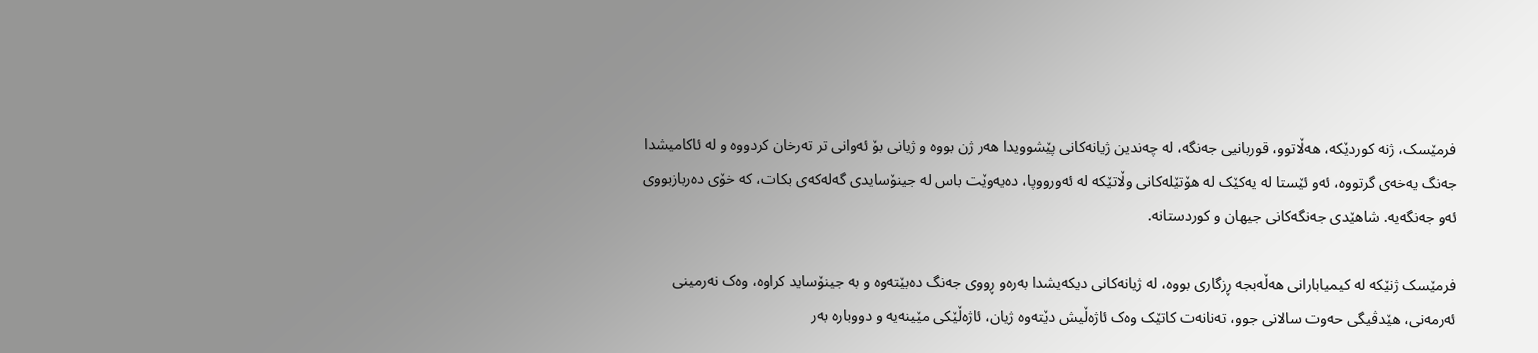فرمێسک، ژنە کوردێکە، هەڵاتوو، قوربانیی جەنگە، لە چەندین ژیانەکانی پێشوویدا هەر ژن بووە و ژیانی بۆ ئەوانی تر تەرخان کردووە و لە ئاکامیشدا جەنگ یەخەی گرتووە، ئەو ئێستا لە یەکێک لە هۆتێلەکانی وڵاتێکە لە ئەورووپا، دەیەوێت باس لە جینۆسایدی گەلەکەی بکات، کە خۆی دەربازبووی ئەو جەنگەیە. شاهێدی جەنگەکانی جیهان و کوردستانە.

فرمێسک ژنێکە لە کیمیابارانی هەڵەبجە ڕزگاری بووە، لە ژیانەکانی دیکەیشدا بەرەو ڕووی جەنگ دەبێتەوە و بە جینۆساید کراوە، وەک نەرمینی ئەرمەنی، هێدڤیگی حەوت سالانی جوو، تەنانەت کاتێک وەک ئاژەڵیش دێتەوە ژیان، ئاژەڵێکی مێینەیە و دووبارە بەر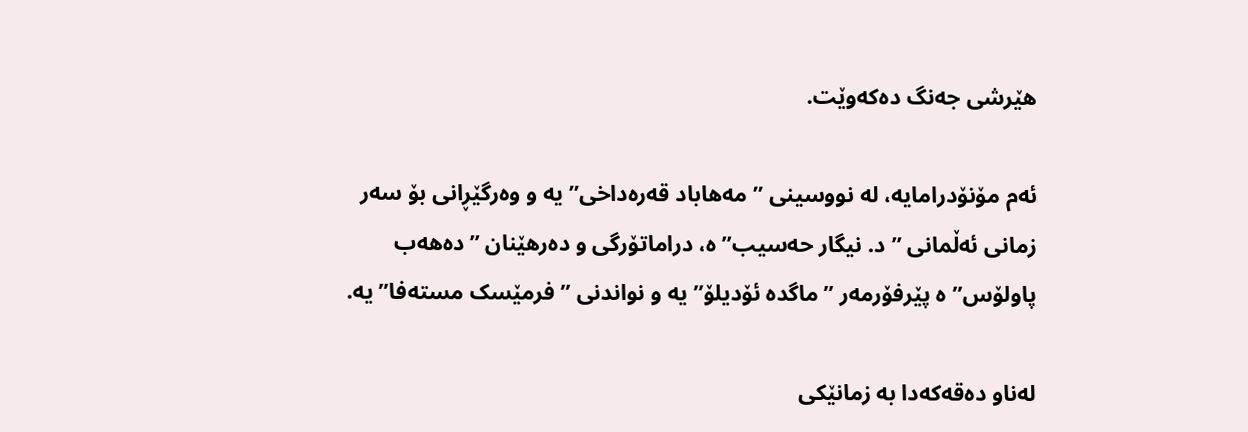هێرشی جەنگ دەکەوێت.

ئەم مۆنۆدرامایە، لە نووسینی ”مەهاباد قەرەداخی”یە و وەرگێڕانی بۆ سەر زمانی ئەڵمانی ”د. نیگار حەسیب”ە، دراماتۆرگی و دەرهێنان ”دەهەب پاولۆس”ە پێرفۆرمەر ”ماگدە ئۆدیلۆ”یە و نواندنی ”فرمێسک مستەفا”یە.

لەناو دەقەکەدا بە زمانێکی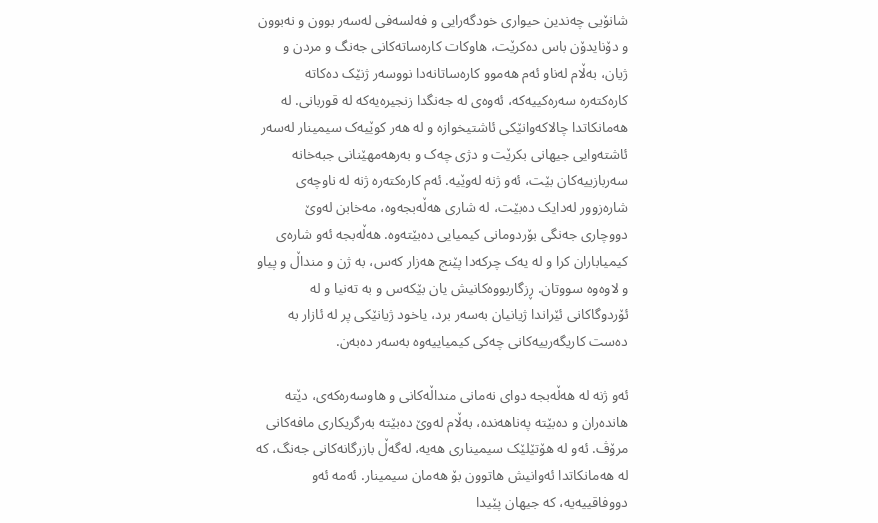شانۆیی چەندین حیواری خودگەرایی و فەلسەفی لەسەر بوون و نەبوون و دۆنایدۆن باس دەکرێت، هاوکات کارەساتەکانی جەنگ و مردن و ژیان، بەڵام لەناو ئەم هەموو کارەساتانەدا نووسەر ژنێک دەکاتە کارەکتەرە سەرەکییەکە، ئەوەی لە جەنگدا زنجیرەیەکە لە قوربانی. لە هەمانکاتدا چالاکەوانێکی ئاشتیخوازە و لە هەر کوێیەک سیمینار لەسەر ئاشتەوایی جیهانی بکرێت و دژی چەک و بەرهەمهێنانی جبەخانە سەربازییەکان بێت، ئەو ژنە لەوێیە. ئەم کارەکتەرە ژنە لە ناوچەی شارەزوور لەدایک دەبێت، لە شاری هەڵەبجەوە، مەخابن لەوێ دووچاری جەنگی بۆردومانی کیمیایی دەبێتەوە. هەڵەبجە ئەو شارەی کیمیاباران کرا و لە یەک چرکەدا پێنج هەزار کەس، بە ژن و منداڵ و پیاو و لاوەوە سووتان. ڕزگاربووەکانیش یان بێکەس و بە تەنیا و لە ئۆردوگاکانی ئێراندا ژیانیان بەسەر برد، یاخود ژیانێکی پر لە ئازار بە دەست کاریگەرییەکانی چەکی کیمیاییەوە بەسەر دەبەن.

ئەو ژنە لە هەڵەبجە دوای نەمانی منداڵەکانی و هاوسەرەکەی، دێتە هاندەران و دەبێتە پەناهەندە، بەڵام لەوێ دەبێتە بەرگریکاری مافەکانی مرۆڤ. ئەو لە هۆتێلێک سیمیناری هەیە، لەگەڵ بازرگانەکانی جەنگ، کە لە هەمانکاتدا ئەوانیش هاتوون بۆ هەمان سیمینار. ئەمە ئەو دووفاقییەیە، کە جیهان پێیدا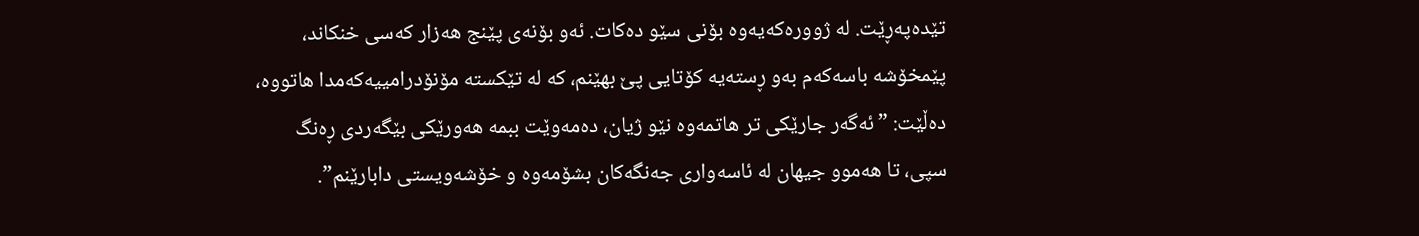تێدەپەڕێت. لە ژوورەکەیەوە بۆنی سێو دەکات. ئەو بۆنەی پێنج هەزار کەسی خنکاند، پێمخۆشە باسەکەم بەو ڕستەیە کۆتایی پێ بهێنم، کە لە تێکستە مۆنۆدرامییەکەمدا هاتووە، دەڵێت: ”ئەگەر جارێکی تر هاتمەوە نێو ژیان، دەمەوێت ببمە هەورێکی بێگەردی ڕەنگ سپی، تا هەموو جیهان لە ئاسەواری جەنگەکان بشۆمەوە و خۆشەویستی دابارێنم”.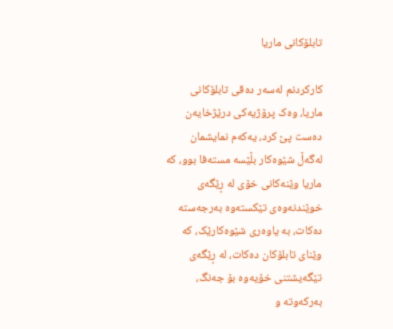تابلۆکانی ماریا

کارکردنم لەسەر دەقی تابلۆکانی ماریا، وەک پرۆژیەکی درێژخایەن دەست پێ کرد، یەکەم نمایشمان لەگەڵ شێوەکار بڵێسە مستەفا بوو، کە ماریا وێنەکانی خۆی لە ڕێگەی خوێندنەوەی تێکستەوە بەرجەستە دەکات، بە یاوەری شێوەکارێک، کە وێنای تابلۆکان دەکات، لە ڕێگەی تێگەیشتنی خۆیەوە بۆ جەنگ، بەرکەوتە و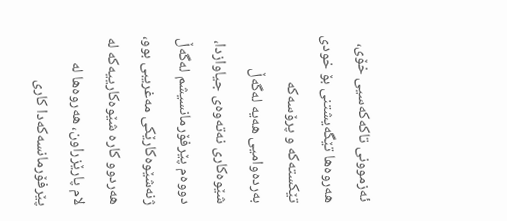ئەزموونی تاکەکەسیی خۆی، هەروەها تێگەیشتنی بۆ خودی تێکستەکە و پرۆسەکە بەردەوامیی هەیە لەگەڵ شێوەکاری نەتەوەی جیاوازدا، دووەم پێرفۆرمانسیشم لەگەڵ ژنەشێوەکارێکی مەغریبی بوو، هەردوو کارە شێوەکارییەکە لە لام پارێزراون، هەروەها لە پێرفۆرمانسەکەدا کاری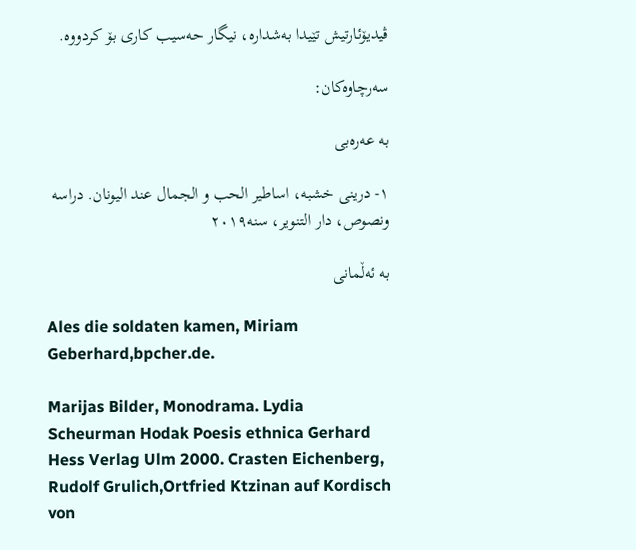ڤیدیۆئارتیش تێیدا بەشدارە، نیگار حەسیب کاری بۆ کردووە.

سەرچاوەکان:

بە عەرەبی

١- درینی خشبە، اساطیر الحب و الجمال عند الیونان. دراسە ونصوص، دار التنویر، سنە٢٠١٩

بە ئەڵمانی

Ales die soldaten kamen, Miriam Geberhard,bpcher.de.

Marijas Bilder, Monodrama. Lydia Scheurman Hodak Poesis ethnica Gerhard Hess Verlag Ulm 2000. Crasten Eichenberg, Rudolf Grulich,Ortfried Ktzinan auf Kordisch von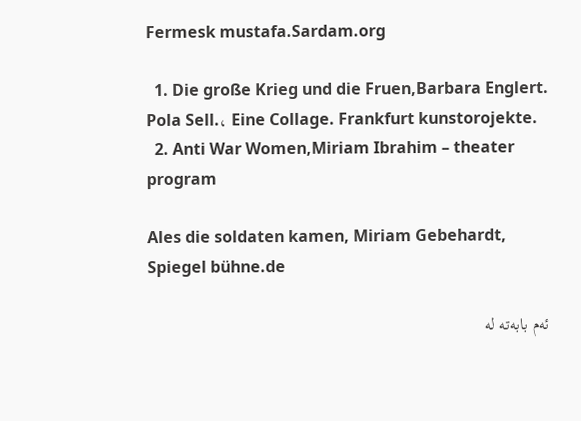Fermesk mustafa.Sardam.org

  1. Die große Krieg und die Fruen,Barbara Englert. Pola Sell.، Eine Collage. Frankfurt kunstorojekte.
  2. Anti War Women,Miriam Ibrahim – theater program

Ales die soldaten kamen, Miriam Gebehardt, Spiegel bühne.de

ئەم بابەتە لە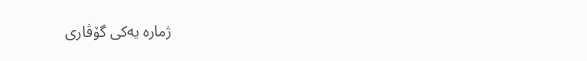ژمارە یەکی گۆڤاری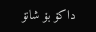داکۆ بۆ شانۆ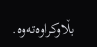بڵاوکراوەتەوە.